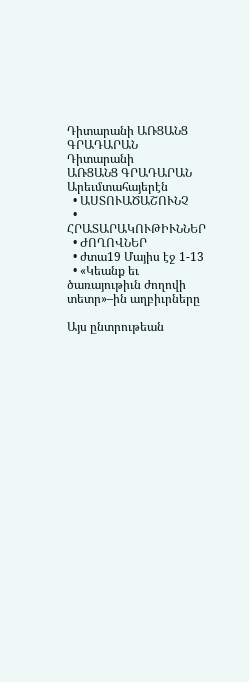Դիտարանի ԱՌՑԱՆՑ ԳՐԱԴԱՐԱՆ
Դիտարանի
ԱՌՑԱՆՑ ԳՐԱԴԱՐԱՆ
Արեւմտահայերէն
  • ԱՍՏՈՒԱԾԱՇՈՒՆՉ
  • ՀՐԱՏԱՐԱԿՈՒԹԻՒՆՆԵՐ
  • ԺՈՂՈՎՆԵՐ
  • ժտա19 Մայիս էջ 1-13
  • «Կեանք եւ ծառայութիւն ժողովի տետր»–ին աղբիւրները

Այս ընտրութեան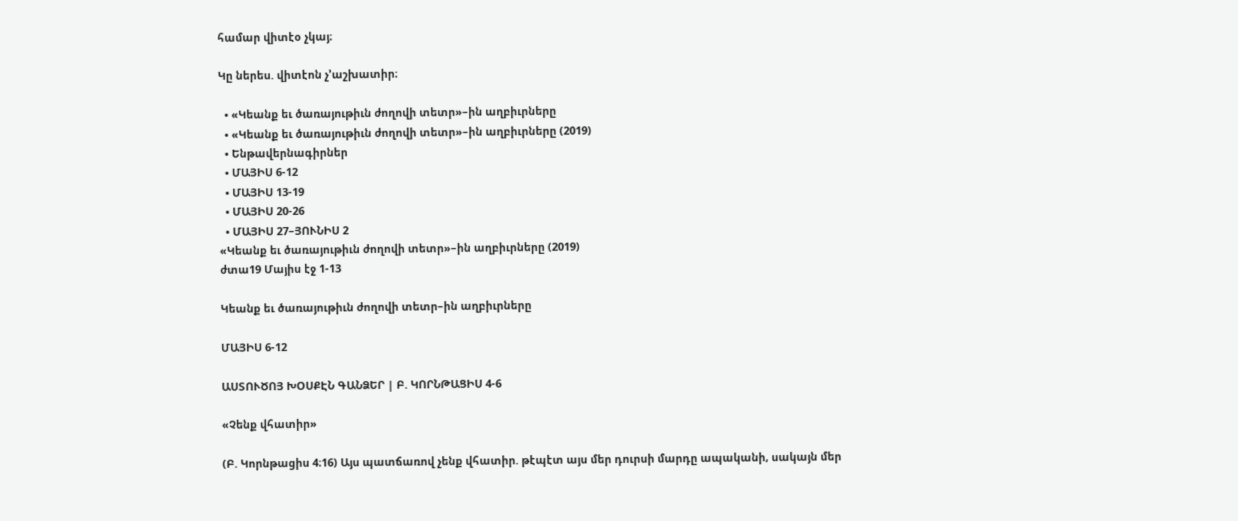համար վիտէօ չկայ։

Կը ներես. վիտէոն չ’աշխատիր։

  • «Կեանք եւ ծառայութիւն ժողովի տետր»–ին աղբիւրները
  • «Կեանք եւ ծառայութիւն ժողովի տետր»–ին աղբիւրները (2019)
  • Ենթավերնագիրներ
  • ՄԱՅԻՍ 6-12
  • ՄԱՅԻՍ 13-19
  • ՄԱՅԻՍ 20-26
  • ՄԱՅԻՍ 27–ՅՈՒՆԻՍ 2
«Կեանք եւ ծառայութիւն ժողովի տետր»–ին աղբիւրները (2019)
ժտա19 Մայիս էջ 1-13

Կեանք եւ ծառայութիւն ժողովի տետր–ին աղբիւրները

ՄԱՅԻՍ 6-12

ԱՍՏՈՒԾՈՅ ԽՕՍՔԷՆ ԳԱՆՁԵՐ | Բ. ԿՈՐՆԹԱՑԻՍ 4-6

«Չենք վհատիր»

(Բ. Կորնթացիս 4։16) Այս պատճառով չենք վհատիր. թէպէտ այս մեր դուրսի մարդը ապականի, սակայն մեր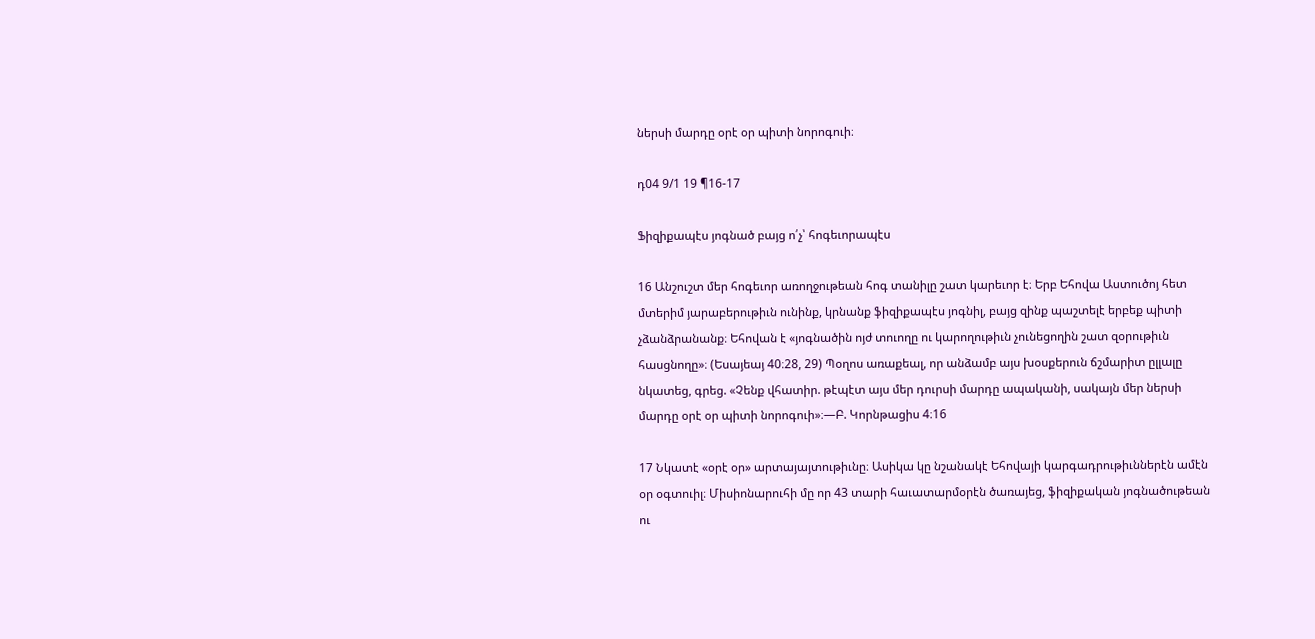ներսի մարդը օրէ օր պիտի նորոգուի։

դ04 9/1 19 ¶16-17

Ֆիզիքապէս յոգնած բայց ո՛չ՝ հոգեւորապէս

16 Անշուշտ մեր հոգեւոր առողջութեան հոգ տանիլը շատ կարեւոր է։ Երբ Եհովա Աստուծոյ հետ մտերիմ յարաբերութիւն ունինք, կրնանք ֆիզիքապէս յոգնիլ, բայց զինք պաշտելէ երբեք պիտի չձանձրանանք։ Եհովան է «յոգնածին ոյժ տուողը ու կարողութիւն չունեցողին շատ զօրութիւն հասցնողը»։ (Եսայեայ 40։28, 29) Պօղոս առաքեալ, որ անձամբ այս խօսքերուն ճշմարիտ ըլլալը նկատեց, գրեց. «Չենք վհատիր. թէպէտ այս մեր դուրսի մարդը ապականի, սակայն մեր ներսի մարդը օրէ օր պիտի նորոգուի»։—Բ. Կորնթացիս 4։16

17 Նկատէ «օրէ օր» արտայայտութիւնը։ Ասիկա կը նշանակէ Եհովայի կարգադրութիւններէն ամէն օր օգտուիլ։ Միսիոնարուհի մը որ 43 տարի հաւատարմօրէն ծառայեց, ֆիզիքական յոգնածութեան ու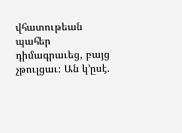վհատութեան պահեր դիմագրաւեց, բայց չթուլցաւ։ Ան կ’ըսէ.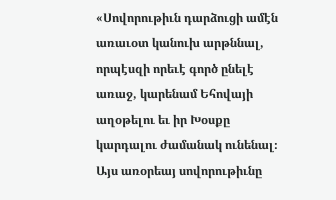«Սովորութիւն դարձուցի ամէն առաւօտ կանուխ արթննալ, որպէսզի որեւէ գործ ընելէ առաջ, կարենամ Եհովայի աղօթելու եւ իր Խօսքը կարդալու ժամանակ ունենալ։ Այս առօրեայ սովորութիւնը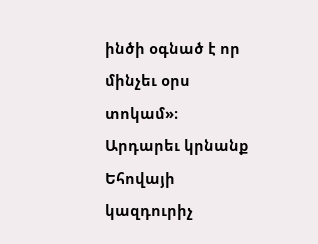ինծի օգնած է որ մինչեւ օրս տոկամ»։ Արդարեւ կրնանք Եհովայի կազդուրիչ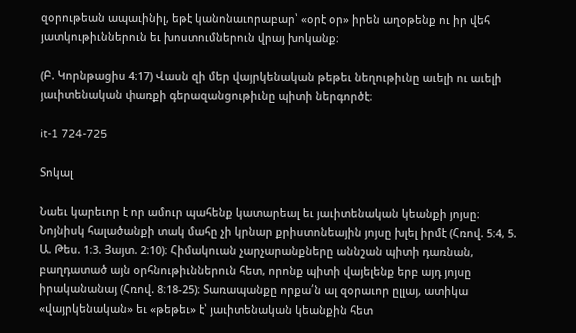զօրութեան ապաւինիլ, եթէ կանոնաւորաբար՝ «օրէ օր» իրեն աղօթենք ու իր վեհ յատկութիւններուն եւ խոստումներուն վրայ խոկանք։

(Բ. Կորնթացիս 4։17) Վասն զի մեր վայրկենական թեթեւ նեղութիւնը աւելի ու աւելի յաւիտենական փառքի գերազանցութիւնը պիտի ներգործէ։

it-1 724-725

Տոկալ

Նաեւ կարեւոր է որ ամուր պահենք կատարեալ եւ յաւիտենական կեանքի յոյսը։ Նոյնիսկ հալածանքի տակ մահը չի կրնար քրիստոնեային յոյսը խլել իրմէ (Հռով. 5։4, 5. Ա. Թես. 1։3. Յայտ. 2։10)։ Հիմակուան չարչարանքները աննշան պիտի դառնան, բաղդատած այն օրհնութիւններուն հետ, որոնք պիտի վայելենք երբ այդ յոյսը իրականանայ (Հռով. 8։18-25)։ Տառապանքը որքա՛ն ալ զօրաւոր ըլլայ, ատիկա «վայրկենական» եւ «թեթեւ» է՝ յաւիտենական կեանքին հետ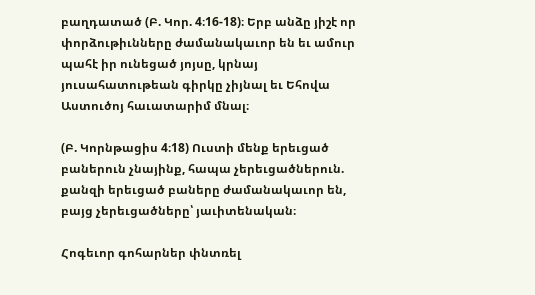բաղդատած (Բ. Կոր. 4։16-18)։ Երբ անձը յիշէ որ փորձութիւնները ժամանակաւոր են եւ ամուր պահէ իր ունեցած յոյսը, կրնայ յուսահատութեան գիրկը չիյնալ եւ Եհովա Աստուծոյ հաւատարիմ մնալ։

(Բ. Կորնթացիս 4։18) Ուստի մենք երեւցած բաներուն չնայինք, հապա չերեւցածներուն. քանզի երեւցած բաները ժամանակաւոր են, բայց չերեւցածները՝ յաւիտենական։

Հոգեւոր գոհարներ փնտռել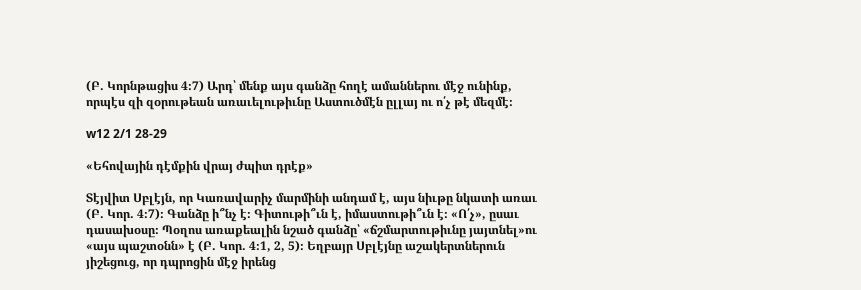(Բ. Կորնթացիս 4։7) Արդ՝ մենք այս գանձը հողէ ամաններու մէջ ունինք, որպէս զի զօրութեան առաւելութիւնը Աստուծմէն ըլլայ ու ո՛չ թէ մեզմէ։

w12 2/1 28-29

«Եհովային դէմքին վրայ ժպիտ դրէք»

Տէյվիտ Սբլէյն, որ Կառավարիչ մարմինի անդամ է, այս նիւթը նկատի առաւ (Բ. Կոր. 4։7)։ Գանձը ի՞նչ է։ Գիտութի՞ւն է, իմաստութի՞ւն է։ «Ո՛չ», ըսաւ դասախօսը։ Պօղոս առաքեալին նշած գանձը՝ «ճշմարտութիւնը յայտնել»ու «այս պաշտօնն» է (Բ. Կոր. 4։1, 2, 5)։ Եղբայր Սբլէյնը աշակերտներուն յիշեցուց, որ դպրոցին մէջ իրենց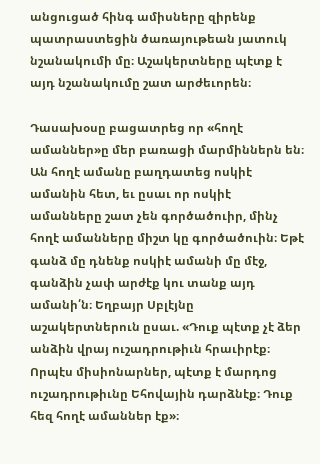անցուցած հինգ ամիսները զիրենք պատրաստեցին ծառայութեան յատուկ նշանակումի մը։ Աշակերտները պէտք է այդ նշանակումը շատ արժեւորեն։

Դասախօսը բացատրեց որ «հողէ ամաններ»ը մեր բառացի մարմիններն են։ Ան հողէ ամանը բաղդատեց ոսկիէ ամանին հետ, եւ ըսաւ որ ոսկիէ ամանները շատ չեն գործածուիր, մինչ հողէ ամանները միշտ կը գործածուին։ Եթէ գանձ մը դնենք ոսկիէ ամանի մը մէջ, գանձին չափ արժէք կու տանք այդ ամանի՛ն։ Եղբայր Սբլէյնը աշակերտներուն ըսաւ. «Դուք պէտք չէ ձեր անձին վրայ ուշադրութիւն հրաւիրէք։ Որպէս միսիոնարներ, պէտք է մարդոց ուշադրութիւնը Եհովային դարձնէք։ Դուք հեզ հողէ ամաններ էք»։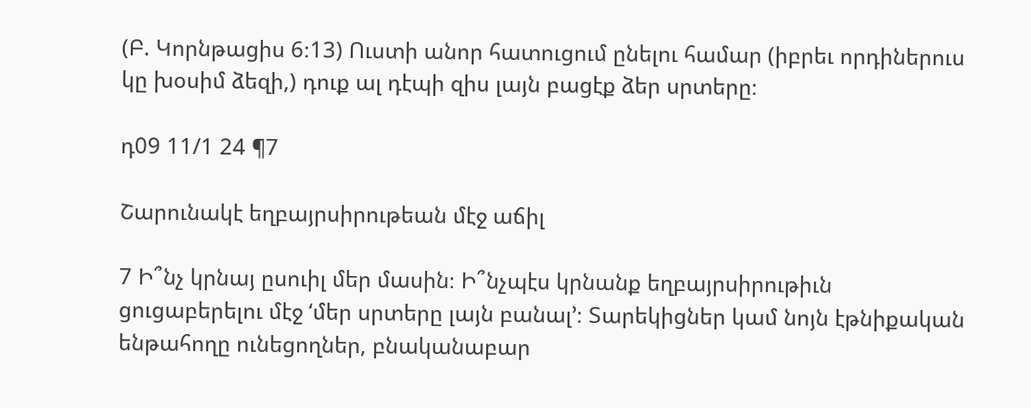(Բ. Կորնթացիս 6։13) Ուստի անոր հատուցում ընելու համար (իբրեւ որդիներուս կը խօսիմ ձեզի,) դուք ալ դէպի զիս լայն բացէք ձեր սրտերը։

դ09 11/1 24 ¶7

Շարունակէ եղբայրսիրութեան մէջ աճիլ

7 Ի՞նչ կրնայ ըսուիլ մեր մասին։ Ի՞նչպէս կրնանք եղբայրսիրութիւն ցուցաբերելու մէջ ‘մեր սրտերը լայն բանալ’։ Տարեկիցներ կամ նոյն էթնիքական ենթահողը ունեցողներ, բնականաբար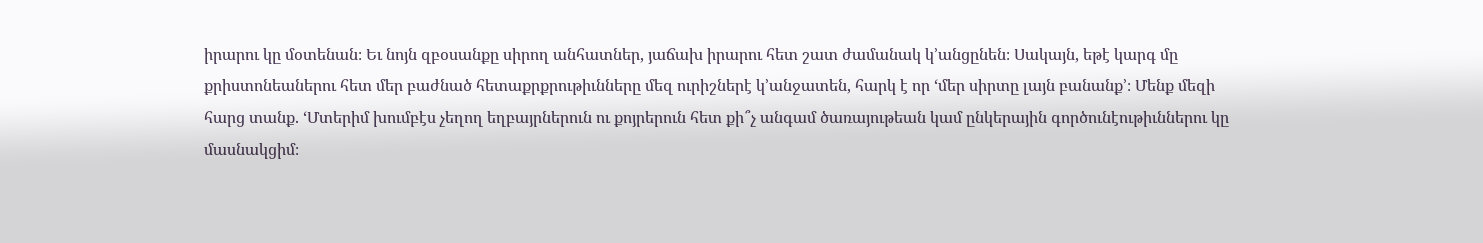իրարու կը մօտենան։ Եւ նոյն զբօսանքը սիրող անհատներ, յաճախ իրարու հետ շատ ժամանակ կ’անցընեն։ Սակայն, եթէ կարգ մը քրիստոնեաներու հետ մեր բաժնած հետաքրքրութիւնները մեզ ուրիշներէ կ’անջատեն, հարկ է որ ‘մեր սիրտը լայն բանանք’։ Մենք մեզի հարց տանք. ‘Մտերիմ խումբէս չեղող եղբայրներուն ու քոյրերուն հետ քի՞չ անգամ ծառայութեան կամ ընկերային գործունէութիւններու կը մասնակցիմ։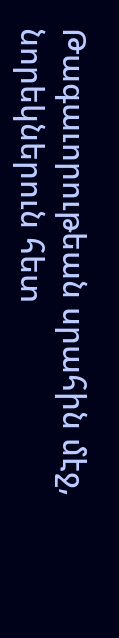Թագաւորութեան սրահին մէջ, նորեկներուն հետ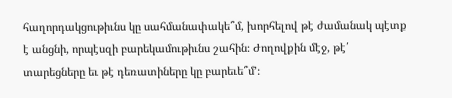հաղորդակցութիւնս կը սահմանափակե՞մ, խորհելով թէ ժամանակ պէտք է անցնի, որպէսզի բարեկամութիւնս շահին։ Ժողովքին մէջ, թէ՛ տարեցները եւ թէ դեռատիները կը բարեւե՞մ’։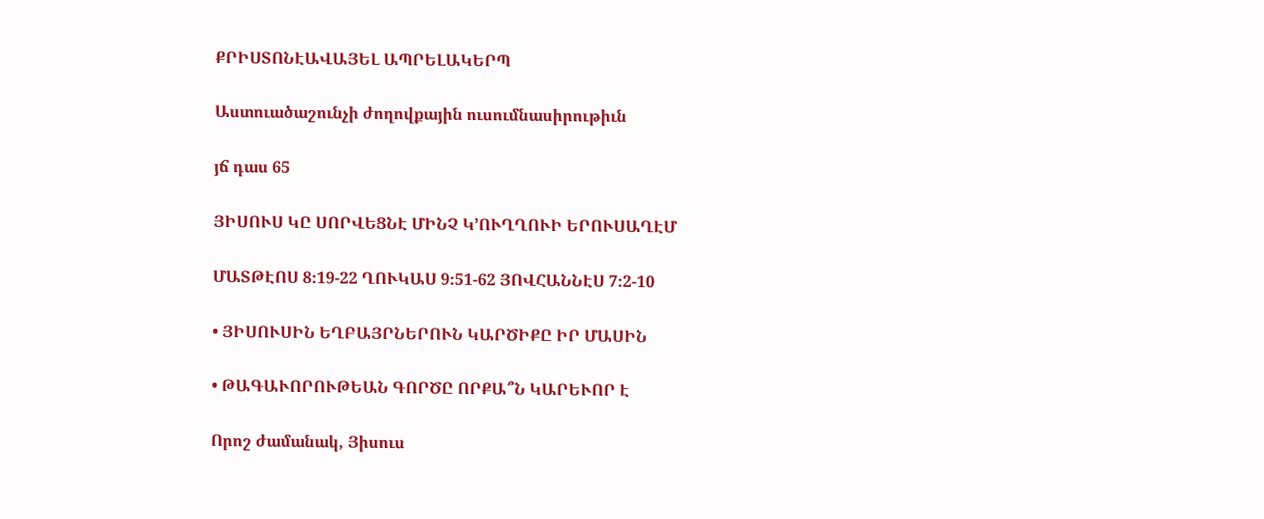ՔՐԻՍՏՈՆԷԱՎԱՅԵԼ ԱՊՐԵԼԱԿԵՐՊ

Աստուածաշունչի ժողովքային ուսումնասիրութիւն

յճ դաս 65

ՅԻՍՈՒՍ ԿԸ ՍՈՐՎԵՑՆԷ ՄԻՆՉ Կ’ՈՒՂՂՈՒԻ ԵՐՈՒՍԱՂԷՄ

ՄԱՏԹԷՈՍ 8։19-22 ՂՈՒԿԱՍ 9։51-62 ՅՈՎՀԱՆՆԷՍ 7։2-10

• ՅԻՍՈՒՍԻՆ ԵՂԲԱՅՐՆԵՐՈՒՆ ԿԱՐԾԻՔԸ ԻՐ ՄԱՍԻՆ

• ԹԱԳԱՒՈՐՈՒԹԵԱՆ ԳՈՐԾԸ ՈՐՔԱ՞Ն ԿԱՐԵՒՈՐ Է

Որոշ ժամանակ, Յիսուս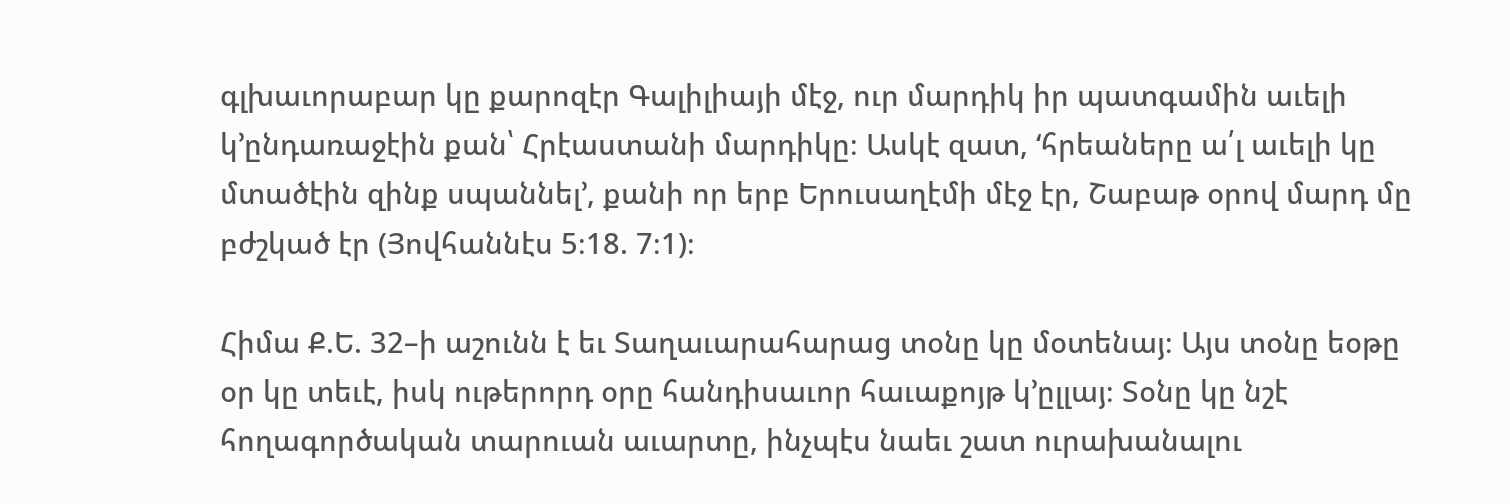գլխաւորաբար կը քարոզէր Գալիլիայի մէջ, ուր մարդիկ իր պատգամին աւելի կ’ընդառաջէին քան՝ Հրէաստանի մարդիկը։ Ասկէ զատ, ‘հրեաները ա՛լ աւելի կը մտածէին զինք սպաննել’, քանի որ երբ Երուսաղէմի մէջ էր, Շաբաթ օրով մարդ մը բժշկած էր (Յովհաննէս 5։18. 7։1)։

Հիմա Ք.Ե. 32–ի աշունն է եւ Տաղաւարահարաց տօնը կը մօտենայ։ Այս տօնը եօթը օր կը տեւէ, իսկ ութերորդ օրը հանդիսաւոր հաւաքոյթ կ’ըլլայ։ Տօնը կը նշէ հողագործական տարուան աւարտը, ինչպէս նաեւ շատ ուրախանալու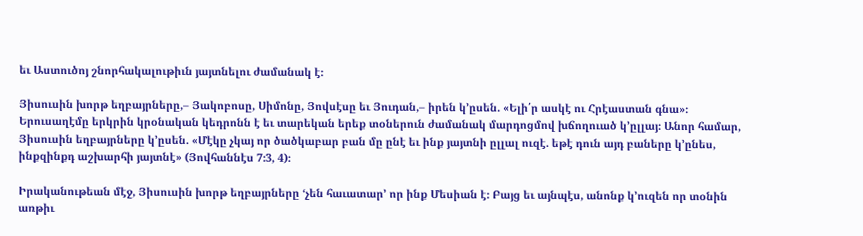եւ Աստուծոյ շնորհակալութիւն յայտնելու ժամանակ է։

Յիսուսին խորթ եղբայրները,– Յակոբոսը, Սիմոնը, Յովսէսը եւ Յուդան,– իրեն կ’ըսեն. «Ելի՛ր ասկէ ու Հրէաստան գնա»։ Երուսաղէմը երկրին կրօնական կեդրոնն է եւ տարեկան երեք տօներուն ժամանակ մարդոցմով խճողուած կ’ըլլայ։ Անոր համար, Յիսուսին եղբայրները կ’ըսեն. «Մէկը չկայ որ ծածկաբար բան մը ընէ եւ ինք յայտնի ըլլալ ուզէ. եթէ դուն այդ բաները կ’ընես, ինքզինքդ աշխարհի յայտնէ» (Յովհաննէս 7։3, 4)։

Իրականութեան մէջ, Յիսուսին խորթ եղբայրները ‘չեն հաւատար’ որ ինք Մեսիան է։ Բայց եւ այնպէս, անոնք կ’ուզեն որ տօնին առթիւ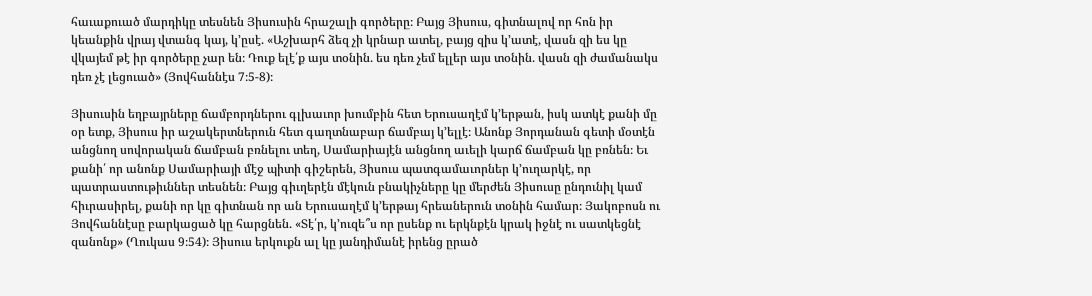հաւաքուած մարդիկը տեսնեն Յիսուսին հրաշալի գործերը։ Բայց Յիսուս, գիտնալով որ հոն իր կեանքին վրայ վտանգ կայ, կ’ըսէ. «Աշխարհ ձեզ չի կրնար ատել, բայց զիս կ’ատէ, վասն զի ես կը վկայեմ թէ իր գործերը չար են։ Դուք ելէ՛ք այս տօնին. ես դեռ չեմ ելլեր այս տօնին. վասն զի ժամանակս դեռ չէ լեցուած» (Յովհաննէս 7։5-8)։

Յիսուսին եղբայրները ճամբորդներու գլխաւոր խումբին հետ Երուսաղէմ կ’երթան, իսկ ատկէ քանի մը օր ետք, Յիսուս իր աշակերտներուն հետ գաղտնաբար ճամբայ կ’ելլէ։ Անոնք Յորդանան գետի մօտէն անցնող սովորական ճամբան բռնելու տեղ, Սամարիայէն անցնող աւելի կարճ ճամբան կը բռնեն։ Եւ քանի՛ որ անոնք Սամարիայի մէջ պիտի գիշերեն, Յիսուս պատգամաւորներ կ’ուղարկէ, որ պատրաստութիւններ տեսնեն։ Բայց գիւղերէն մէկուն բնակիչները կը մերժեն Յիսուսը ընդունիլ կամ հիւրասիրել, քանի որ կը գիտնան որ ան Երուսաղէմ կ’երթայ հրեաներուն տօնին համար։ Յակոբոսն ու Յովհաննէսը բարկացած կը հարցնեն. «Տէ՛ր, կ’ուզե՞ս որ ըսենք ու երկնքէն կրակ իջնէ ու սատկեցնէ զանոնք» (Ղուկաս 9։54)։ Յիսուս երկուքն ալ կը յանդիմանէ իրենց ըրած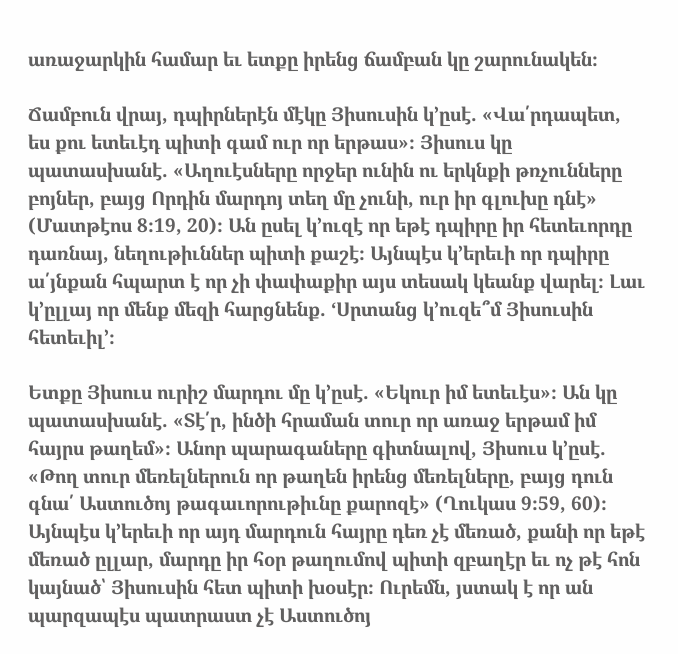առաջարկին համար եւ ետքը իրենց ճամբան կը շարունակեն։

Ճամբուն վրայ, դպիրներէն մէկը Յիսուսին կ’ըսէ. «Վա՛րդապետ, ես քու ետեւէդ պիտի գամ ուր որ երթաս»։ Յիսուս կը պատասխանէ. «Աղուէսները որջեր ունին ու երկնքի թռչունները բոյներ, բայց Որդին մարդոյ տեղ մը չունի, ուր իր գլուխը դնէ» (Մատթէոս 8։19, 20)։ Ան ըսել կ’ուզէ որ եթէ դպիրը իր հետեւորդը դառնայ, նեղութիւններ պիտի քաշէ։ Այնպէս կ’երեւի որ դպիրը ա՛յնքան հպարտ է որ չի փափաքիր այս տեսակ կեանք վարել։ Լաւ կ’ըլլայ որ մենք մեզի հարցնենք. ‘Սրտանց կ’ուզե՞մ Յիսուսին հետեւիլ’։

Ետքը Յիսուս ուրիշ մարդու մը կ’ըսէ. «Եկուր իմ ետեւէս»։ Ան կը պատասխանէ. «Տէ՛ր, ինծի հրաման տուր որ առաջ երթամ իմ հայրս թաղեմ»։ Անոր պարագաները գիտնալով, Յիսուս կ’ըսէ. «Թող տուր մեռելներուն որ թաղեն իրենց մեռելները, բայց դուն գնա՛ Աստուծոյ թագաւորութիւնը քարոզէ» (Ղուկաս 9։59, 60)։ Այնպէս կ’երեւի որ այդ մարդուն հայրը դեռ չէ մեռած, քանի որ եթէ մեռած ըլլար, մարդը իր հօր թաղումով պիտի զբաղէր եւ ոչ թէ հոն կայնած՝ Յիսուսին հետ պիտի խօսէր։ Ուրեմն, յստակ է որ ան պարզապէս պատրաստ չէ Աստուծոյ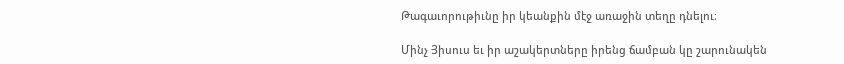Թագաւորութիւնը իր կեանքին մէջ առաջին տեղը դնելու։

Մինչ Յիսուս եւ իր աշակերտները իրենց ճամբան կը շարունակեն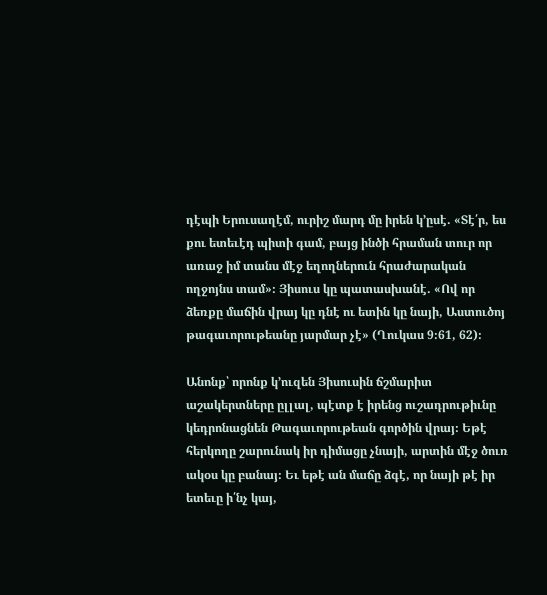դէպի Երուսաղէմ, ուրիշ մարդ մը իրեն կ’ըսէ. «Տէ՛ր, ես քու ետեւէդ պիտի գամ, բայց ինծի հրաման տուր որ առաջ իմ տանս մէջ եղողներուն հրաժարական ողջոյնս տամ»։ Յիսուս կը պատասխանէ. «Ով որ ձեռքը մաճին վրայ կը դնէ ու ետին կը նայի, Աստուծոյ թագաւորութեանը յարմար չէ» (Ղուկաս 9։61, 62)։

Անոնք՝ որոնք կ’ուզեն Յիսուսին ճշմարիտ աշակերտները ըլլալ, պէտք է իրենց ուշադրութիւնը կեդրոնացնեն Թագաւորութեան գործին վրայ։ Եթէ հերկողը շարունակ իր դիմացը չնայի, արտին մէջ ծուռ ակօս կը բանայ։ Եւ եթէ ան մաճը ձգէ, որ նայի թէ իր ետեւը ի՛նչ կայ,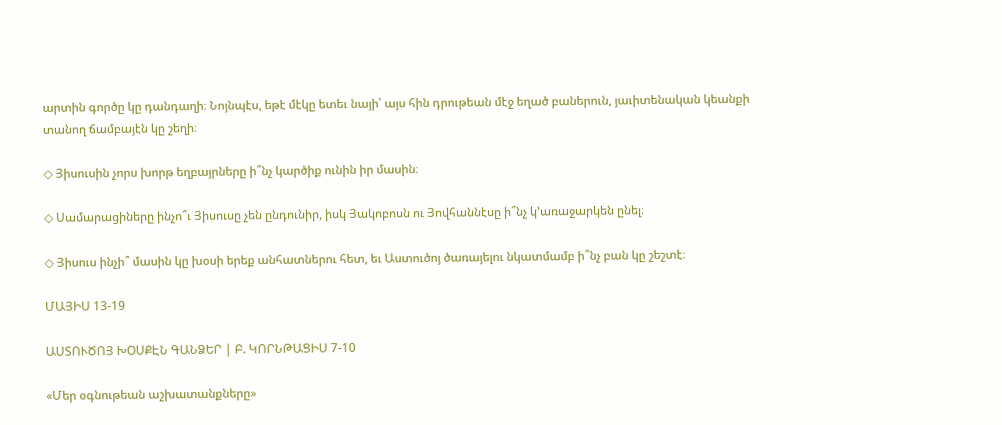արտին գործը կը դանդաղի։ Նոյնպէս, եթէ մէկը ետեւ նայի՝ այս հին դրութեան մէջ եղած բաներուն, յաւիտենական կեանքի տանող ճամբայէն կը շեղի։

◇ Յիսուսին չորս խորթ եղբայրները ի՞նչ կարծիք ունին իր մասին։

◇ Սամարացիները ինչո՞ւ Յիսուսը չեն ընդունիր, իսկ Յակոբոսն ու Յովհաննէսը ի՞նչ կ’առաջարկեն ընել։

◇ Յիսուս ինչի՞ մասին կը խօսի երեք անհատներու հետ, եւ Աստուծոյ ծառայելու նկատմամբ ի՞նչ բան կը շեշտէ։

ՄԱՅԻՍ 13-19

ԱՍՏՈՒԾՈՅ ԽՕՍՔԷՆ ԳԱՆՁԵՐ | Բ. ԿՈՐՆԹԱՑԻՍ 7-10

«Մեր օգնութեան աշխատանքները»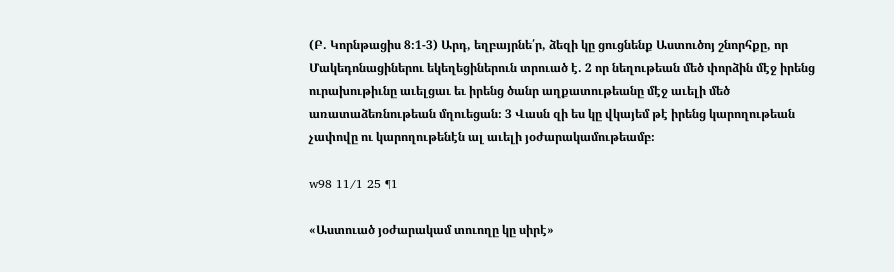(Բ. Կորնթացիս 8։1-3) Արդ, եղբայրնե՛ր, ձեզի կը ցուցնենք Աստուծոյ շնորհքը, որ Մակեդոնացիներու եկեղեցիներուն տրուած է. 2 որ նեղութեան մեծ փորձին մէջ իրենց ուրախութիւնը աւելցաւ եւ իրենց ծանր աղքատութեանը մէջ աւելի մեծ առատաձեռնութեան մղուեցան։ 3 Վասն զի ես կը վկայեմ թէ իրենց կարողութեան չափովը ու կարողութենէն ալ աւելի յօժարակամութեամբ։

w98 11/1 25 ¶1

«Աստուած յօժարակամ տուողը կը սիրէ»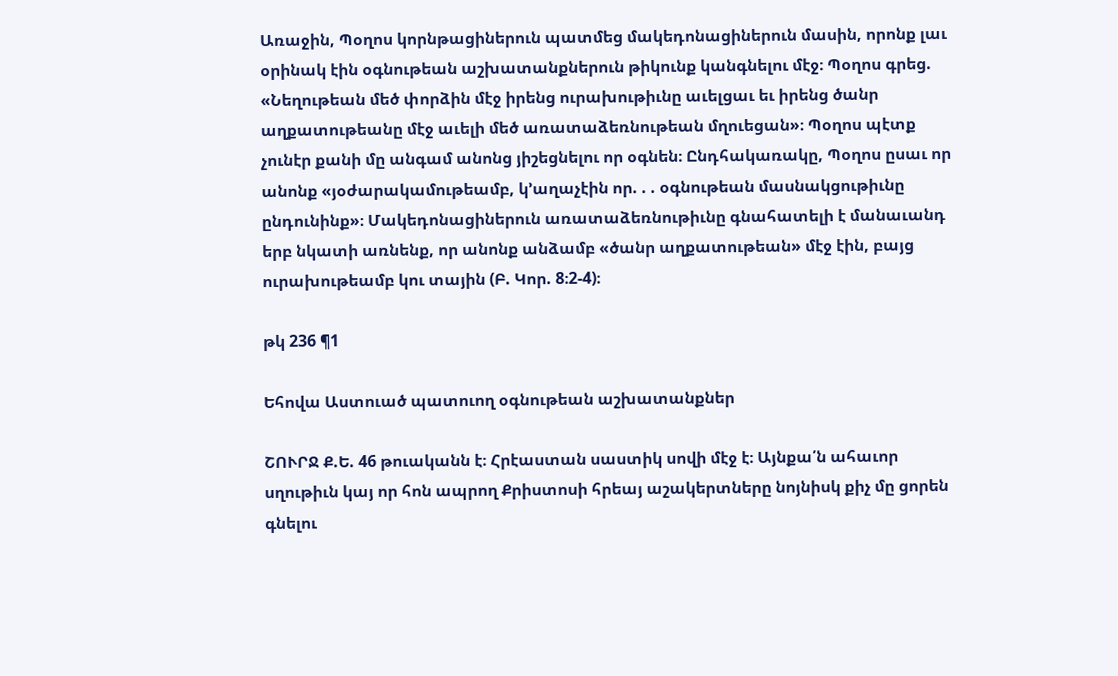Առաջին, Պօղոս կորնթացիներուն պատմեց մակեդոնացիներուն մասին, որոնք լաւ օրինակ էին օգնութեան աշխատանքներուն թիկունք կանգնելու մէջ։ Պօղոս գրեց. «Նեղութեան մեծ փորձին մէջ իրենց ուրախութիւնը աւելցաւ եւ իրենց ծանր աղքատութեանը մէջ աւելի մեծ առատաձեռնութեան մղուեցան»։ Պօղոս պէտք չունէր քանի մը անգամ անոնց յիշեցնելու որ օգնեն։ Ընդհակառակը, Պօղոս ըսաւ որ անոնք «յօժարակամութեամբ, կ’աղաչէին որ. . . օգնութեան մասնակցութիւնը ընդունինք»։ Մակեդոնացիներուն առատաձեռնութիւնը գնահատելի է մանաւանդ երբ նկատի առնենք, որ անոնք անձամբ «ծանր աղքատութեան» մէջ էին, բայց ուրախութեամբ կու տային (Բ. Կոր. 8։2-4)։

թկ 236 ¶1

Եհովա Աստուած պատուող օգնութեան աշխատանքներ

ՇՈՒՐՋ Ք.Ե. 46 թուականն է։ Հրէաստան սաստիկ սովի մէջ է։ Այնքա՛ն ահաւոր սղութիւն կայ որ հոն ապրող Քրիստոսի հրեայ աշակերտները նոյնիսկ քիչ մը ցորեն գնելու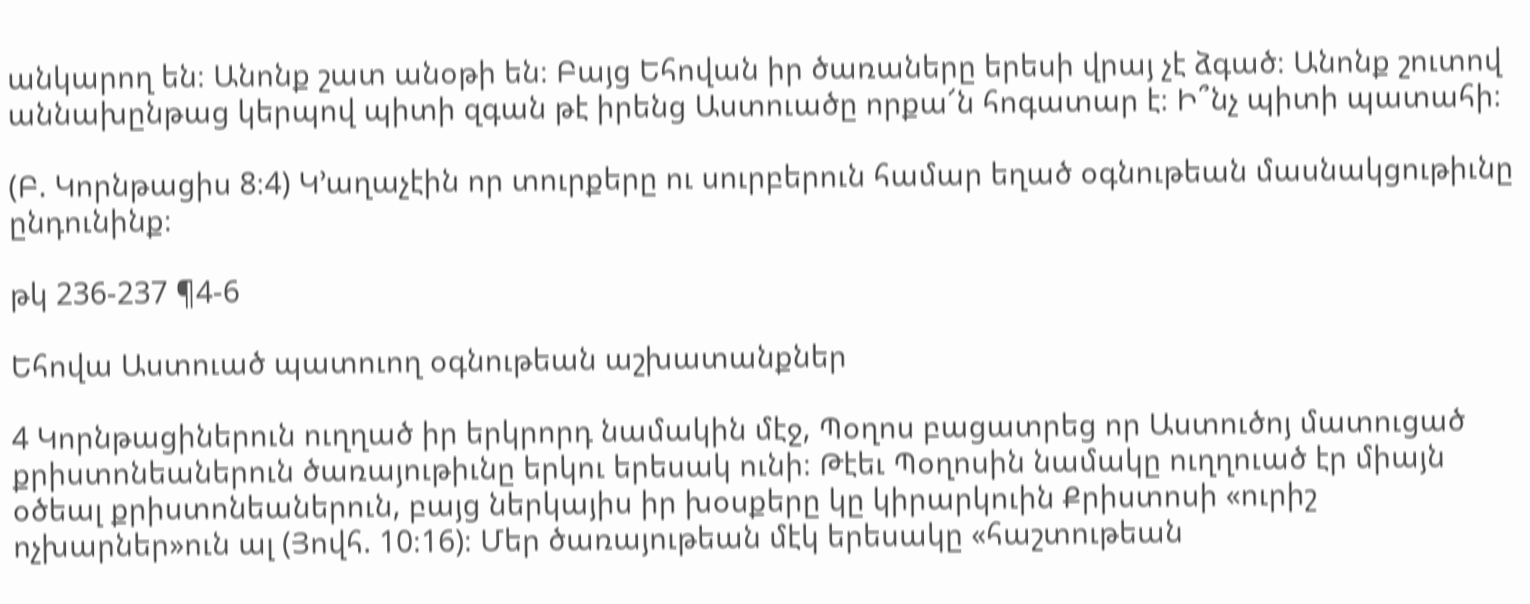անկարող են։ Անոնք շատ անօթի են։ Բայց Եհովան իր ծառաները երեսի վրայ չէ ձգած։ Անոնք շուտով աննախընթաց կերպով պիտի զգան թէ իրենց Աստուածը որքա՜ն հոգատար է։ Ի՞նչ պիտի պատահի։

(Բ. Կորնթացիս 8։4) Կ’աղաչէին որ տուրքերը ու սուրբերուն համար եղած օգնութեան մասնակցութիւնը ընդունինք։

թկ 236-237 ¶4-6

Եհովա Աստուած պատուող օգնութեան աշխատանքներ

4 Կորնթացիներուն ուղղած իր երկրորդ նամակին մէջ, Պօղոս բացատրեց որ Աստուծոյ մատուցած քրիստոնեաներուն ծառայութիւնը երկու երեսակ ունի։ Թէեւ Պօղոսին նամակը ուղղուած էր միայն օծեալ քրիստոնեաներուն, բայց ներկայիս իր խօսքերը կը կիրարկուին Քրիստոսի «ուրիշ ոչխարներ»ուն ալ (Յովհ. 10։16)։ Մեր ծառայութեան մէկ երեսակը «հաշտութեան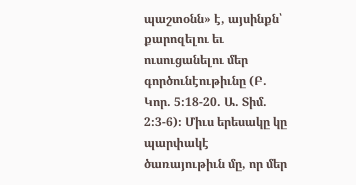պաշտօնն» է, այսինքն՝ քարոզելու եւ ուսուցանելու մեր գործունէութիւնը (Բ. Կոր. 5։18-20. Ա. Տիմ. 2։3-6)։ Միւս երեսակը կը պարփակէ ծառայութիւն մը, որ մեր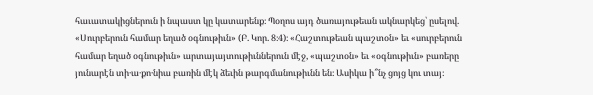հաւատակիցներուն ի նպաստ կը կատարենք։ Պօղոս այդ ծառայութեան ակնարկեց՝ ըսելով. «Սուրբերուն համար եղած օգնութիւն» (Բ. Կոր. 8։4)։ «Հաշտութեան պաշտօն» եւ «սուրբերուն համար եղած օգնութիւն» արտայայտութիւններուն մէջ, «պաշտօն» եւ «օգնութիւն» բառերը յունարէն տի·ա·քո·նիա բառին մէկ ձեւին թարգմանութիւնն են։ Ասիկա ի՞նչ ցոյց կու տայ։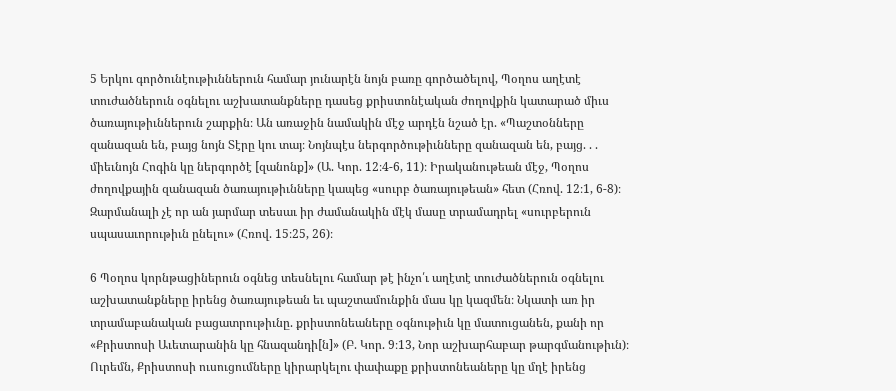5 Երկու գործունէութիւններուն համար յունարէն նոյն բառը գործածելով, Պօղոս աղէտէ տուժածներուն օգնելու աշխատանքները դասեց քրիստոնէական ժողովքին կատարած միւս ծառայութիւններուն շարքին։ Ան առաջին նամակին մէջ արդէն նշած էր. «Պաշտօնները զանազան են, բայց նոյն Տէրը կու տայ։ Նոյնպէս ներգործութիւնները զանազան են, բայց. . . միեւնոյն Հոգին կը ներգործէ [զանոնք]» (Ա. Կոր. 12։4-6, 11)։ Իրականութեան մէջ, Պօղոս ժողովքային զանազան ծառայութիւնները կապեց «սուրբ ծառայութեան» հետ (Հռով. 12։1, 6-8)։ Զարմանալի չէ որ ան յարմար տեսաւ իր ժամանակին մէկ մասը տրամադրել «սուրբերուն սպասաւորութիւն ընելու» (Հռով. 15։25, 26)։

6 Պօղոս կորնթացիներուն օգնեց տեսնելու համար թէ ինչո՛ւ աղէտէ տուժածներուն օգնելու աշխատանքները իրենց ծառայութեան եւ պաշտամունքին մաս կը կազմեն։ Նկատի առ իր տրամաբանական բացատրութիւնը. քրիստոնեաները օգնութիւն կը մատուցանեն, քանի որ «Քրիստոսի Աւետարանին կը հնազանդի[ն]» (Բ. Կոր. 9։13, Նոր աշխարհաբար թարգմանութիւն)։ Ուրեմն, Քրիստոսի ուսուցումները կիրարկելու փափաքը քրիստոնեաները կը մղէ իրենց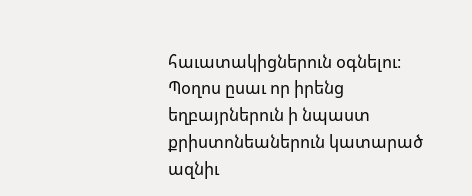հաւատակիցներուն օգնելու։ Պօղոս ըսաւ որ իրենց եղբայրներուն ի նպաստ քրիստոնեաներուն կատարած ազնիւ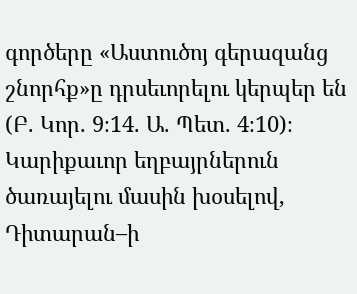գործերը «Աստուծոյ գերազանց շնորհք»ը դրսեւորելու կերպեր են (Բ. Կոր. 9։14. Ա. Պետ. 4։10)։ Կարիքաւոր եղբայրներուն ծառայելու մասին խօսելով, Դիտարան–ի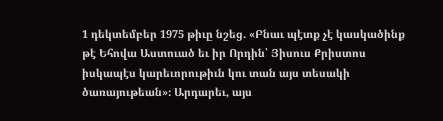1 դեկտեմբեր 1975 թիւը նշեց. «Բնաւ պէտք չէ կասկածինք թէ Եհովա Աստուած եւ իր Որդին՝ Յիսուս Քրիստոս իսկապէս կարեւորութիւն կու տան այս տեսակի ծառայութեան»։ Արդարեւ, այս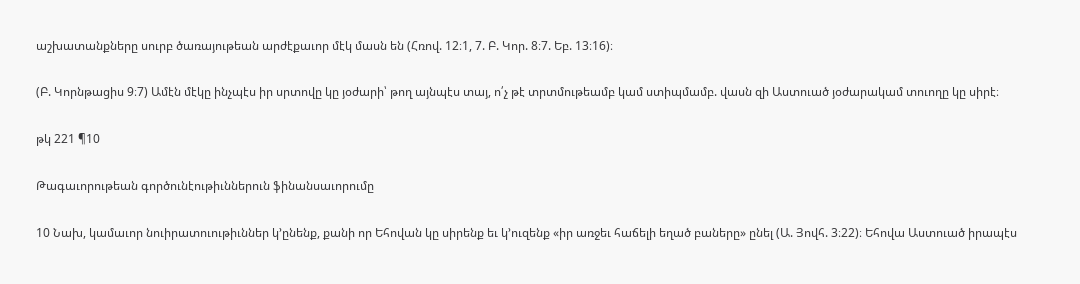աշխատանքները սուրբ ծառայութեան արժէքաւոր մէկ մասն են (Հռով. 12։1, 7. Բ. Կոր. 8։7. Եբ. 13։16)։

(Բ. Կորնթացիս 9։7) Ամէն մէկը ինչպէս իր սրտովը կը յօժարի՝ թող այնպէս տայ, ո՛չ թէ տրտմութեամբ կամ ստիպմամբ. վասն զի Աստուած յօժարակամ տուողը կը սիրէ։

թկ 221 ¶10

Թագաւորութեան գործունէութիւններուն ֆինանսաւորումը

10 Նախ, կամաւոր նուիրատուութիւններ կ’ընենք, քանի որ Եհովան կը սիրենք եւ կ’ուզենք «իր առջեւ հաճելի եղած բաները» ընել (Ա. Յովհ. 3։22)։ Եհովա Աստուած իրապէս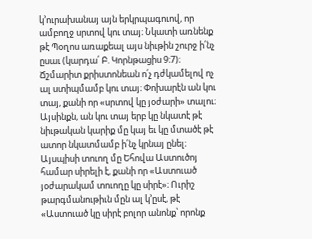կ’ուրախանայ այն երկրպագուով, որ ամբողջ սրտով կու տայ։ Նկատի առնենք թէ Պօղոս առաքեալ այս նիւթին շուրջ ի՛նչ ըսաւ (կարդա՛ Բ. Կորնթացիս 9։7)։ Ճշմարիտ քրիստոնեան ո՛չ դժկամելով ոչ ալ ստիպմամբ կու տայ։ Փոխարէն ան կու տայ, քանի որ «սրտով կը յօժարի» տալու։ Այսինքն, ան կու տայ երբ կը նկատէ թէ նիւթական կարիք մը կայ եւ կը մտածէ թէ ատոր նկատմամբ ի՛նչ կրնայ ընել։ Այսպիսի տուող մը Եհովա Աստուծոյ համար սիրելի է, քանի որ «Աստուած յօժարակամ տուողը կը սիրէ»։ Ուրիշ թարգմանութիւն մըն ալ կ’ըսէ, թէ «Աստուած կը սիրէ բոլոր անոնք՝ որոնք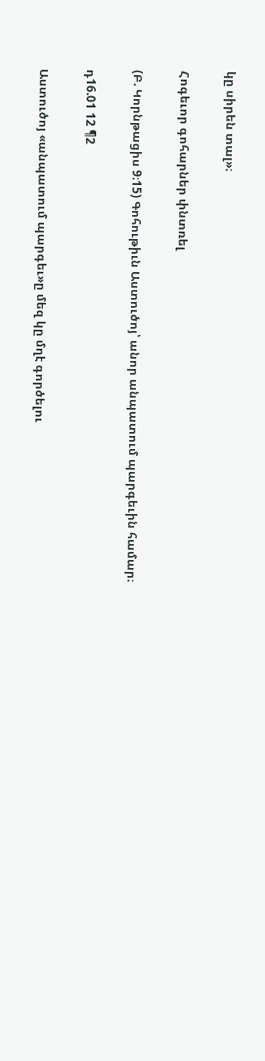կը սիրեն տալ»։

Հոգեւոր գոհարներ փնտռել

(Բ. Կորնթացիս 9։15) Գոհութիւն Աստուծոյ՝ անոր անպատում պարգեւին համար։

դ16.01 12 ¶2

Աստուծոյ «անպատում պարգեւ»ը մեզ կը մղէ գործելու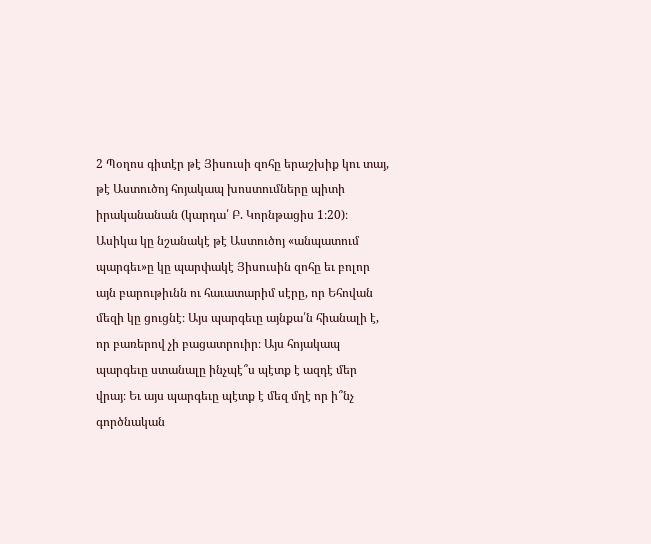2 Պօղոս գիտէր թէ Յիսուսի զոհը երաշխիք կու տայ, թէ Աստուծոյ հոյակապ խոստումները պիտի իրականանան (կարդա՛ Բ. Կորնթացիս 1։20)։ Ասիկա կը նշանակէ թէ Աստուծոյ «անպատում պարգեւ»ը կը պարփակէ Յիսուսին զոհը եւ բոլոր այն բարութիւնն ու հաւատարիմ սէրը, որ Եհովան մեզի կը ցուցնէ։ Այս պարգեւը այնքա՛ն հիանալի է, որ բառերով չի բացատրուիր։ Այս հոյակապ պարգեւը ստանալը ինչպէ՞ս պէտք է ազդէ մեր վրայ։ Եւ այս պարգեւը պէտք է մեզ մղէ որ ի՞նչ գործնական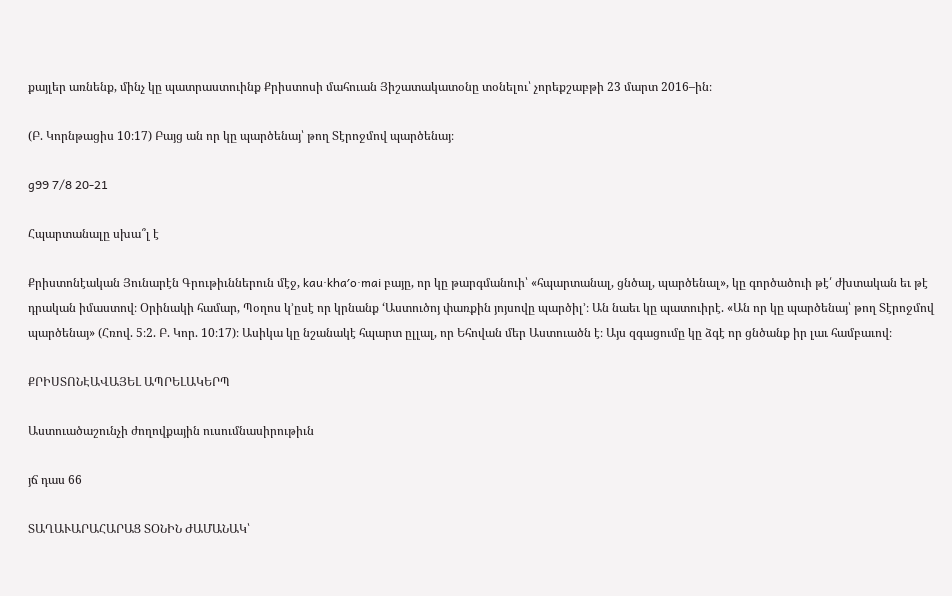քայլեր առնենք, մինչ կը պատրաստուինք Քրիստոսի մահուան Յիշատակատօնը տօնելու՝ չորեքշաբթի 23 մարտ 2016–ին։

(Բ. Կորնթացիս 10։17) Բայց ան որ կը պարծենայ՝ թող Տէրոջմով պարծենայ։

g99 7/8 20-21

Հպարտանալը սխա՞լ է

Քրիստոնէական Յունարէն Գրութիւններուն մէջ, kau·khaʹo·mai բայը, որ կը թարգմանուի՝ «հպարտանալ, ցնծալ, պարծենալ», կը գործածուի թէ՛ ժխտական եւ թէ դրական իմաստով։ Օրինակի համար, Պօղոս կ’ըսէ որ կրնանք ‘Աստուծոյ փառքին յոյսովը պարծիլ’։ Ան նաեւ կը պատուիրէ. «Ան որ կը պարծենայ՝ թող Տէրոջմով պարծենայ» (Հռով. 5։2. Բ. Կոր. 10։17)։ Ասիկա կը նշանակէ հպարտ ըլլալ, որ Եհովան մեր Աստուածն է։ Այս զգացումը կը ձգէ որ ցնծանք իր լաւ համբաւով։

ՔՐԻՍՏՈՆԷԱՎԱՅԵԼ ԱՊՐԵԼԱԿԵՐՊ

Աստուածաշունչի ժողովքային ուսումնասիրութիւն

յճ դաս 66

ՏԱՂԱՒԱՐԱՀԱՐԱՑ ՏՕՆԻՆ ԺԱՄԱՆԱԿ՝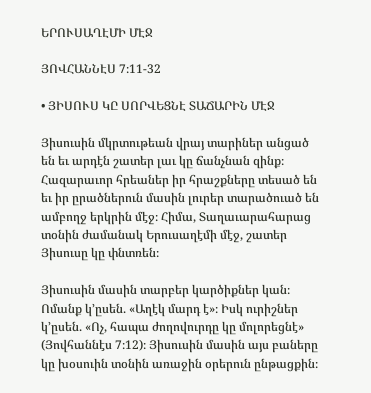ԵՐՈՒՍԱՂԷՄԻ ՄԷՋ

ՅՈՎՀԱՆՆԷՍ 7։11-32

• ՅԻՍՈՒՍ ԿԸ ՍՈՐՎԵՑՆԷ ՏԱՃԱՐԻՆ ՄԷՋ

Յիսուսին մկրտութեան վրայ տարիներ անցած են եւ արդէն շատեր լաւ կը ճանչնան զինք։ Հազարաւոր հրեաներ իր հրաշքները տեսած են եւ իր ըրածներուն մասին լուրեր տարածուած են ամբողջ երկրին մէջ։ Հիմա, Տաղաւարահարաց տօնին ժամանակ Երուսաղէմի մէջ, շատեր Յիսուսը կը փնտռեն։

Յիսուսին մասին տարբեր կարծիքներ կան։ Ոմանք կ’ըսեն. «Աղէկ մարդ է»։ Իսկ ուրիշներ կ’ըսեն. «Ոչ, հապա ժողովուրդը կը մոլորեցնէ» (Յովհաննէս 7։12)։ Յիսուսին մասին այս բաները կը խօսուին տօնին առաջին օրերուն ընթացքին։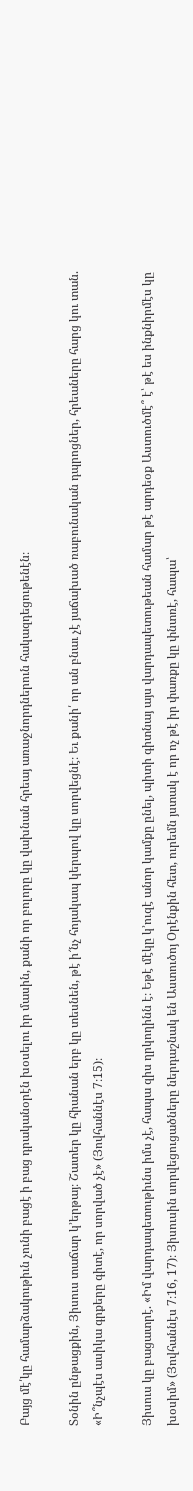Բայց մէ՛կը համարձակութիւն չունի բացէ ի բաց դրականօրէն խօսելու իր մասին, քանի որ բոլորը կը վախնան հրեայ առաջնորդներուն հակազդեցութենէն։

Տօնին ընթացքին, Յիսուս տաճար կ’երթայ։ Շատեր կը հիանան երբ կը տեսնեն, թէ ի՜նչ հոյակապ կերպով կը սորվեցնէ։ Եւ քանի՛ որ ան բնաւ չէ յաճախած ռաբունական դպրոցներ, հրեաները հարց կու տան. «Ի՞նչպէս ասիկա գրքերը գիտէ, որ սորված չէ» (Յովհաննէս 7։15)։

Յիսուս կը բացատրէ. «Իմ վարդապետութիւնս իմս չէ, հապա զիս ղրկողինն է։ Եթէ մէկը կ’ուզէ անոր կամքը ընել, պիտի գիտնայ այս վարդապետութեան համար թէ արդեօք Աստուծմէ՞ է՝ թէ ես ինքնիրմէս կը խօսիմ» (Յովհաննէս 7։16, 17)։ Յիսուսին սորվեցուցածները ներդաշնակ են Աստուծոյ Օրէնքին հետ, ուրեմն յստակ է որ ոչ թէ իր փառքը կը փնտռէ, հապա՝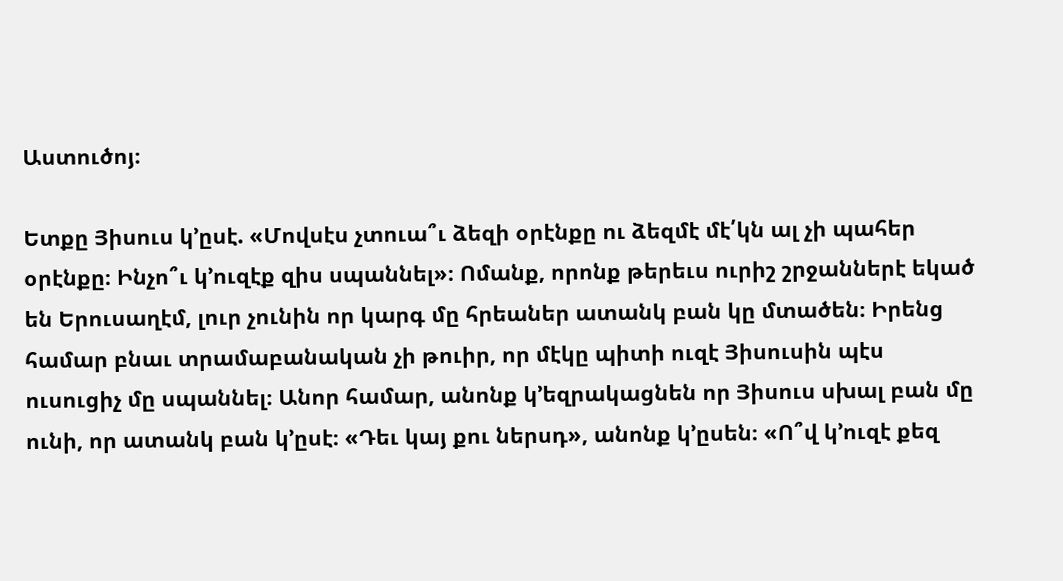Աստուծոյ։

Ետքը Յիսուս կ’ըսէ. «Մովսէս չտուա՞ւ ձեզի օրէնքը ու ձեզմէ մէ՛կն ալ չի պահեր օրէնքը։ Ինչո՞ւ կ’ուզէք զիս սպաննել»։ Ոմանք, որոնք թերեւս ուրիշ շրջաններէ եկած են Երուսաղէմ, լուր չունին որ կարգ մը հրեաներ ատանկ բան կը մտածեն։ Իրենց համար բնաւ տրամաբանական չի թուիր, որ մէկը պիտի ուզէ Յիսուսին պէս ուսուցիչ մը սպաննել։ Անոր համար, անոնք կ’եզրակացնեն որ Յիսուս սխալ բան մը ունի, որ ատանկ բան կ’ըսէ։ «Դեւ կայ քու ներսդ», անոնք կ’ըսեն։ «Ո՞վ կ’ուզէ քեզ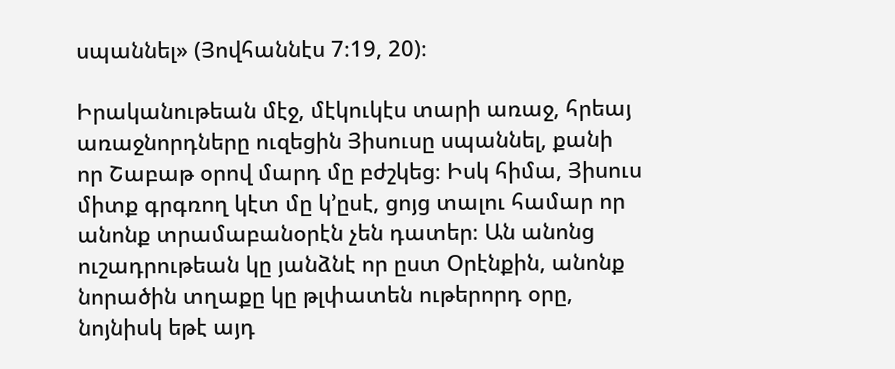սպաննել» (Յովհաննէս 7։19, 20)։

Իրականութեան մէջ, մէկուկէս տարի առաջ, հրեայ առաջնորդները ուզեցին Յիսուսը սպաննել, քանի որ Շաբաթ օրով մարդ մը բժշկեց։ Իսկ հիմա, Յիսուս միտք գրգռող կէտ մը կ’ըսէ, ցոյց տալու համար որ անոնք տրամաբանօրէն չեն դատեր։ Ան անոնց ուշադրութեան կը յանձնէ որ ըստ Օրէնքին, անոնք նորածին տղաքը կը թլփատեն ութերորդ օրը, նոյնիսկ եթէ այդ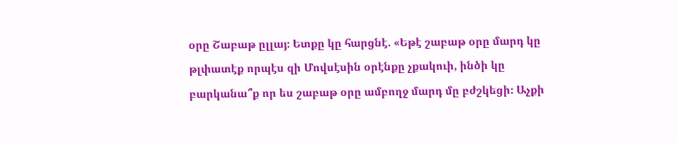օրը Շաբաթ ըլլայ։ Ետքը կը հարցնէ. «Եթէ շաբաթ օրը մարդ կը թլփատէք որպէս զի Մովսէսին օրէնքը չքակուի, ինծի կը բարկանա՞ք որ ես շաբաթ օրը ամբողջ մարդ մը բժշկեցի։ Աչքի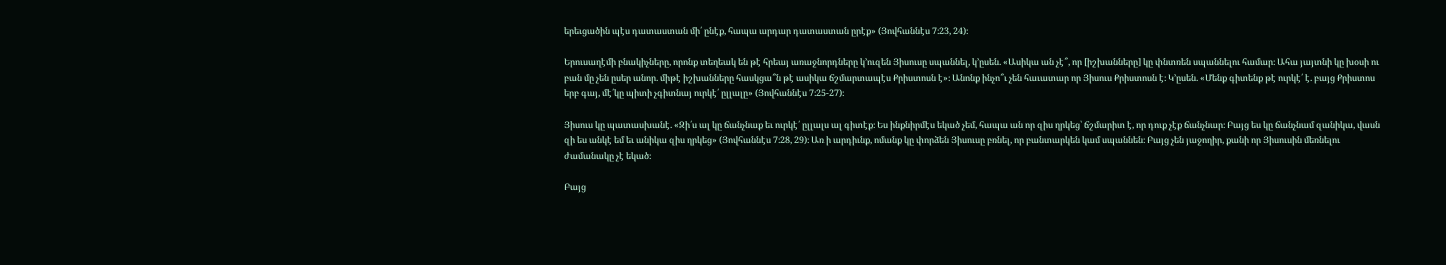երեւցածին պէս դատաստան մի՛ ընէք, հապա արդար դատաստան ըրէք» (Յովհաննէս 7։23, 24)։

Երուսաղէմի բնակիչները, որոնք տեղեակ են թէ հրեայ առաջնորդները կ’ուզեն Յիսուսը սպաննել, կ’ըսեն. «Ասիկա ան չէ՞, որ [իշխանները] կը փնտռեն սպաննելու համար։ Ահա յայտնի կը խօսի ու բան մը չեն ըսեր անոր. միթէ իշխանները հասկցա՞ն թէ ասիկա ճշմարտապէս Քրիստոսն է»։ Անոնք ինչո՞ւ չեն հաւատար որ Յիսուս Քրիստոսն է։ Կ’ըսեն. «Մենք գիտենք թէ ուրկէ՛ է. բայց Քրիստոս երբ գայ, մէ՛կը պիտի չգիտնայ ուրկէ՛ ըլլալը» (Յովհաննէս 7։25-27)։

Յիսուս կը պատասխանէ. «Զի՛ս ալ կը ճանչնաք եւ ուրկէ՛ ըլլալս ալ գիտէք։ Ես ինքնիրմէս եկած չեմ, հապա ան որ զիս ղրկեց՝ ճշմարիտ է, որ դուք չէք ճանչնար։ Բայց ես կը ճանչնամ զանիկա, վասն զի ես անկէ եմ եւ անիկա զիս ղրկեց» (Յովհաննէս 7։28, 29)։ Առ ի արդիւնք, ոմանք կը փորձեն Յիսուսը բռնել, որ բանտարկեն կամ սպաննեն։ Բայց չեն յաջողիր, քանի որ Յիսուսին մեռնելու ժամանակը չէ եկած։

Բայց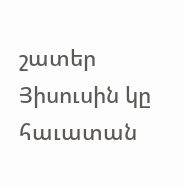շատեր Յիսուսին կը հաւատան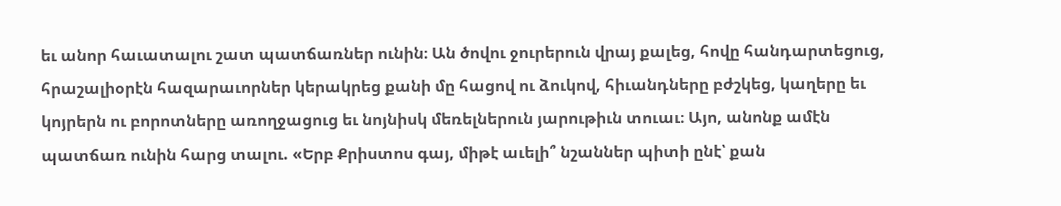եւ անոր հաւատալու շատ պատճառներ ունին։ Ան ծովու ջուրերուն վրայ քալեց, հովը հանդարտեցուց, հրաշալիօրէն հազարաւորներ կերակրեց քանի մը հացով ու ձուկով, հիւանդները բժշկեց, կաղերը եւ կոյրերն ու բորոտները առողջացուց եւ նոյնիսկ մեռելներուն յարութիւն տուաւ։ Այո, անոնք ամէն պատճառ ունին հարց տալու. «Երբ Քրիստոս գայ, միթէ աւելի՞ նշաններ պիտի ընէ՝ քան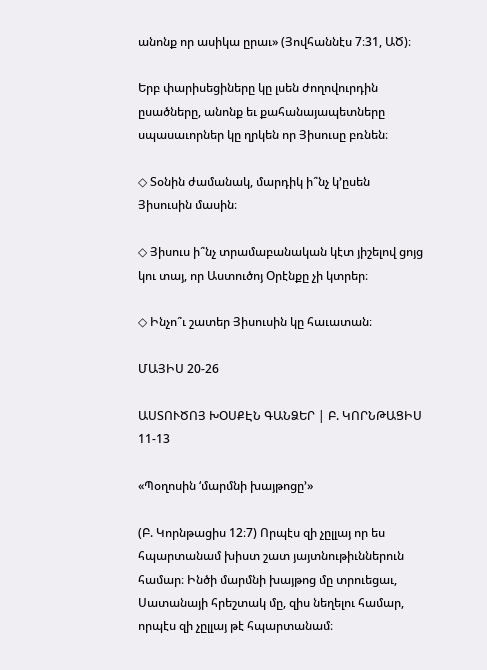անոնք որ ասիկա ըրաւ» (Յովհաննէս 7։31, ԱԾ)։

Երբ փարիսեցիները կը լսեն ժողովուրդին ըսածները, անոնք եւ քահանայապետները սպասաւորներ կը ղրկեն որ Յիսուսը բռնեն։

◇ Տօնին ժամանակ, մարդիկ ի՞նչ կ’ըսեն Յիսուսին մասին։

◇ Յիսուս ի՞նչ տրամաբանական կէտ յիշելով ցոյց կու տայ, որ Աստուծոյ Օրէնքը չի կտրեր։

◇ Ինչո՞ւ շատեր Յիսուսին կը հաւատան։

ՄԱՅԻՍ 20-26

ԱՍՏՈՒԾՈՅ ԽՕՍՔԷՆ ԳԱՆՁԵՐ | Բ. ԿՈՐՆԹԱՑԻՍ 11-13

«Պօղոսին ‘մարմնի խայթոցը’»

(Բ. Կորնթացիս 12։7) Որպէս զի չըլլայ որ ես հպարտանամ խիստ շատ յայտնութիւններուն համար։ Ինծի մարմնի խայթոց մը տրուեցաւ, Սատանայի հրեշտակ մը, զիս նեղելու համար, որպէս զի չըլլայ թէ հպարտանամ։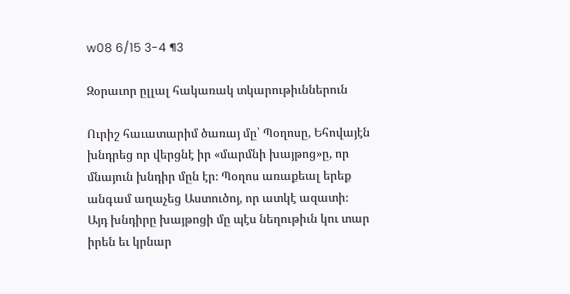w08 6/15 3-4 ¶3

Զօրաւոր ըլլալ հակառակ տկարութիւններուն

Ուրիշ հաւատարիմ ծառայ մը՝ Պօղոսը, Եհովայէն խնդրեց որ վերցնէ իր «մարմնի խայթոց»ը, որ մնայուն խնդիր մըն էր։ Պօղոս առաքեալ երեք անգամ աղաչեց Աստուծոյ, որ ատկէ ազատի։ Այդ խնդիրը խայթոցի մը պէս նեղութիւն կու տար իրեն եւ կրնար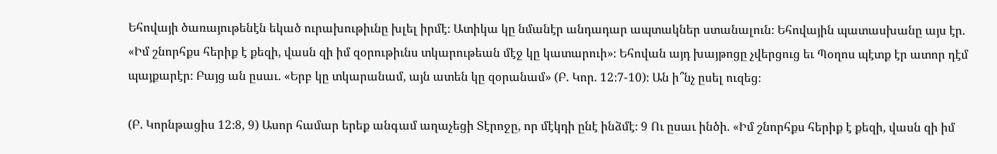Եհովայի ծառայութենէն եկած ուրախութիւնը խլել իրմէ։ Ատիկա կը նմանէր անդադար ապտակներ ստանալուն։ Եհովային պատասխանը այս էր. «Իմ շնորհքս հերիք է քեզի, վասն զի իմ զօրութիւնս տկարութեան մէջ կը կատարուի»։ Եհովան այդ խայթոցը չվերցուց եւ Պօղոս պէտք էր ատոր դէմ պայքարէր։ Բայց ան ըսաւ. «Երբ կը տկարանամ, այն ատեն կը զօրանամ» (Բ. Կոր. 12։7-10)։ Ան ի՞նչ ըսել ուզեց։

(Բ. Կորնթացիս 12։8, 9) Ասոր համար երեք անգամ աղաչեցի Տէրոջը, որ մէկդի ընէ ինձմէ։ 9 Ու ըսաւ ինծի. «Իմ շնորհքս հերիք է քեզի, վասն զի իմ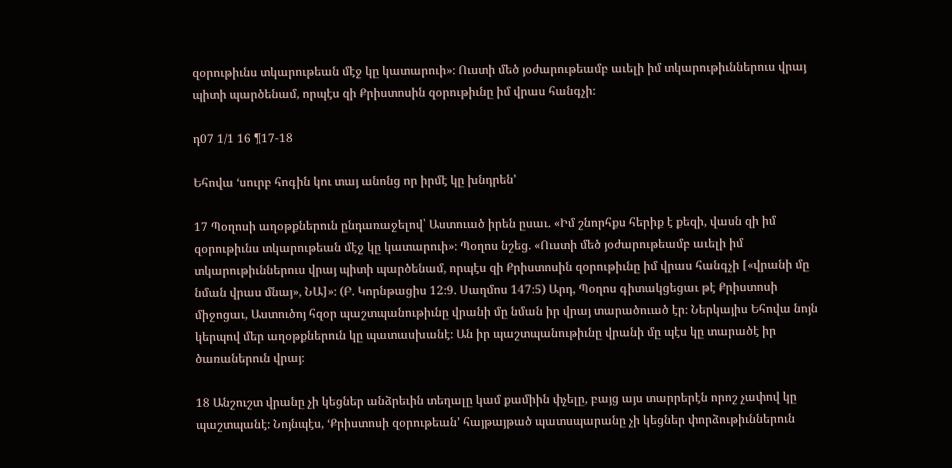զօրութիւնս տկարութեան մէջ կը կատարուի»։ Ուստի մեծ յօժարութեամբ աւելի իմ տկարութիւններուս վրայ պիտի պարծենամ, որպէս զի Քրիստոսին զօրութիւնը իմ վրաս հանգչի։

դ07 1/1 16 ¶17-18

Եհովա ‘սուրբ հոգին կու տայ անոնց որ իրմէ կը խնդրեն’

17 Պօղոսի աղօթքներուն ընդառաջելով՝ Աստուած իրեն ըսաւ. «Իմ շնորհքս հերիք է քեզի, վասն զի իմ զօրութիւնս տկարութեան մէջ կը կատարուի»։ Պօղոս նշեց. «Ուստի մեծ յօժարութեամբ աւելի իմ տկարութիւններուս վրայ պիտի պարծենամ, որպէս զի Քրիստոսին զօրութիւնը իմ վրաս հանգչի [«վրանի մը նման վրաս մնայ», ՆԱ]»։ (Բ. Կորնթացիս 12։9. Սաղմոս 147։5) Արդ, Պօղոս գիտակցեցաւ թէ Քրիստոսի միջոցաւ, Աստուծոյ հզօր պաշտպանութիւնը վրանի մը նման իր վրայ տարածուած էր։ Ներկայիս Եհովա նոյն կերպով մեր աղօթքներուն կը պատասխանէ։ Ան իր պաշտպանութիւնը վրանի մը պէս կը տարածէ իր ծառաներուն վրայ։

18 Անշուշտ վրանը չի կեցներ անձրեւին տեղալը կամ քամիին փչելը, բայց այս տարրերէն որոշ չափով կը պաշտպանէ։ Նոյնպէս, ‘Քրիստոսի զօրութեան’ հայթայթած պատսպարանը չի կեցներ փորձութիւններուն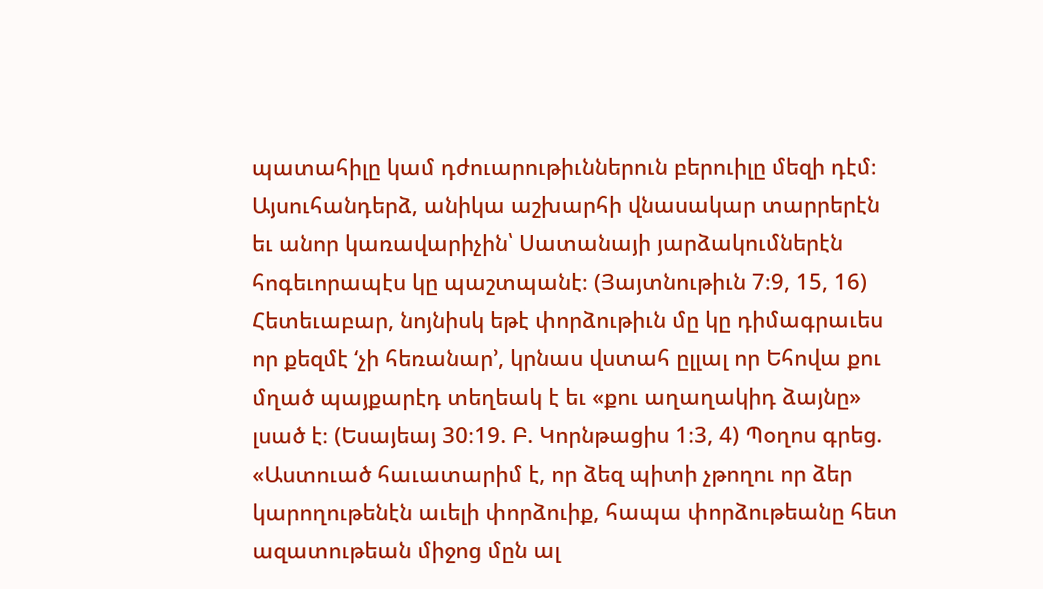պատահիլը կամ դժուարութիւններուն բերուիլը մեզի դէմ։ Այսուհանդերձ, անիկա աշխարհի վնասակար տարրերէն եւ անոր կառավարիչին՝ Սատանայի յարձակումներէն հոգեւորապէս կը պաշտպանէ։ (Յայտնութիւն 7։9, 15, 16) Հետեւաբար, նոյնիսկ եթէ փորձութիւն մը կը դիմագրաւես որ քեզմէ ‘չի հեռանար’, կրնաս վստահ ըլլալ որ Եհովա քու մղած պայքարէդ տեղեակ է եւ «քու աղաղակիդ ձայնը» լսած է։ (Եսայեայ 30։19. Բ. Կորնթացիս 1։3, 4) Պօղոս գրեց. «Աստուած հաւատարիմ է, որ ձեզ պիտի չթողու որ ձեր կարողութենէն աւելի փորձուիք, հապա փորձութեանը հետ ազատութեան միջոց մըն ալ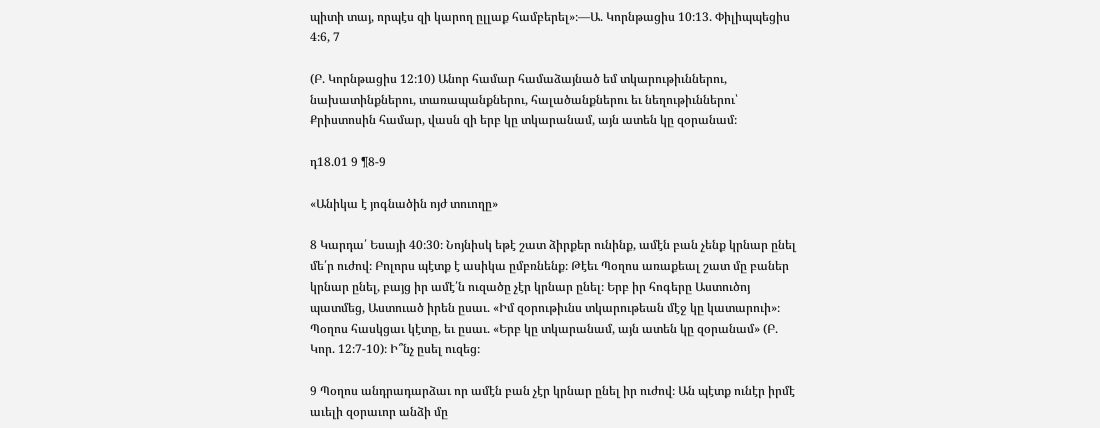պիտի տայ, որպէս զի կարող ըլլաք համբերել»։—Ա. Կորնթացիս 10։13. Փիլիպպեցիս 4։6, 7

(Բ. Կորնթացիս 12։10) Անոր համար համաձայնած եմ տկարութիւններու, նախատինքներու, տառապանքներու, հալածանքներու եւ նեղութիւններու՝ Քրիստոսին համար, վասն զի երբ կը տկարանամ, այն ատեն կը զօրանամ։

դ18.01 9 ¶8-9

«Անիկա է յոգնածին ոյժ տուողը»

8 Կարդա՛ Եսայի 40։30։ Նոյնիսկ եթէ շատ ձիրքեր ունինք, ամէն բան չենք կրնար ընել մե՛ր ուժով։ Բոլորս պէտք է ասիկա ըմբռնենք։ Թէեւ Պօղոս առաքեալ շատ մը բաներ կրնար ընել, բայց իր ամէ՛ն ուզածը չէր կրնար ընել։ Երբ իր հոգերը Աստուծոյ պատմեց, Աստուած իրեն ըսաւ. «Իմ զօրութիւնս տկարութեան մէջ կը կատարուի»։ Պօղոս հասկցաւ կէտը, եւ ըսաւ. «Երբ կը տկարանամ, այն ատեն կը զօրանամ» (Բ. Կոր. 12։7-10)։ Ի՞նչ ըսել ուզեց։

9 Պօղոս անդրադարձաւ որ ամէն բան չէր կրնար ընել իր ուժով։ Ան պէտք ունէր իրմէ աւելի զօրաւոր անձի մը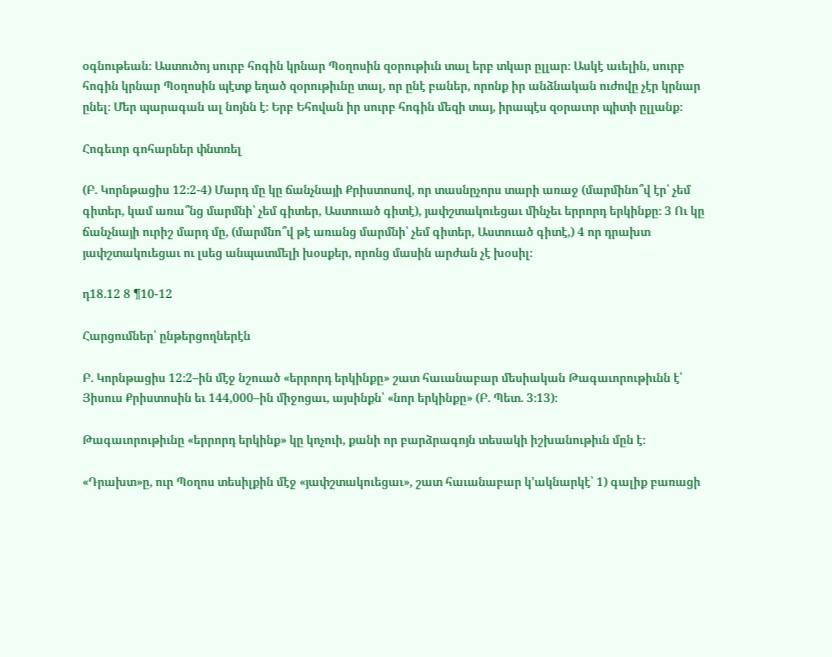օգնութեան։ Աստուծոյ սուրբ հոգին կրնար Պօղոսին զօրութիւն տալ երբ տկար ըլլար։ Ասկէ աւելին, սուրբ հոգին կրնար Պօղոսին պէտք եղած զօրութիւնը տալ, որ ընէ բաներ, որոնք իր անձնական ուժովը չէր կրնար ընել։ Մեր պարագան ալ նոյնն է։ Երբ Եհովան իր սուրբ հոգին մեզի տայ, իրապէս զօրաւոր պիտի ըլլանք։

Հոգեւոր գոհարներ փնտռել

(Բ. Կորնթացիս 12։2-4) Մարդ մը կը ճանչնայի Քրիստոսով, որ տասնըչորս տարի առաջ (մարմինո՞վ էր՝ չեմ գիտեր, կամ առա՞նց մարմնի՝ չեմ գիտեր, Աստուած գիտէ), յափշտակուեցաւ մինչեւ երրորդ երկինքը։ 3 Ու կը ճանչնայի ուրիշ մարդ մը, (մարմնո՞վ թէ առանց մարմնի՝ չեմ գիտեր, Աստուած գիտէ,) 4 որ դրախտ յափշտակուեցաւ ու լսեց անպատմելի խօսքեր, որոնց մասին արժան չէ խօսիլ։

դ18.12 8 ¶10-12

Հարցումներ՝ ընթերցողներէն

Բ. Կորնթացիս 12։2–ին մէջ նշուած «երրորդ երկինքը» շատ հաւանաբար մեսիական Թագաւորութիւնն է՝ Յիսուս Քրիստոսին եւ 144,000–ին միջոցաւ, այսինքն՝ «նոր երկինքը» (Բ. Պետ. 3։13)։

Թագաւորութիւնը «երրորդ երկինք» կը կոչուի, քանի որ բարձրագոյն տեսակի իշխանութիւն մըն է։

«Դրախտ»ը, ուր Պօղոս տեսիլքին մէջ «յափշտակուեցաւ», շատ հաւանաբար կ’ակնարկէ՝ 1) գալիք բառացի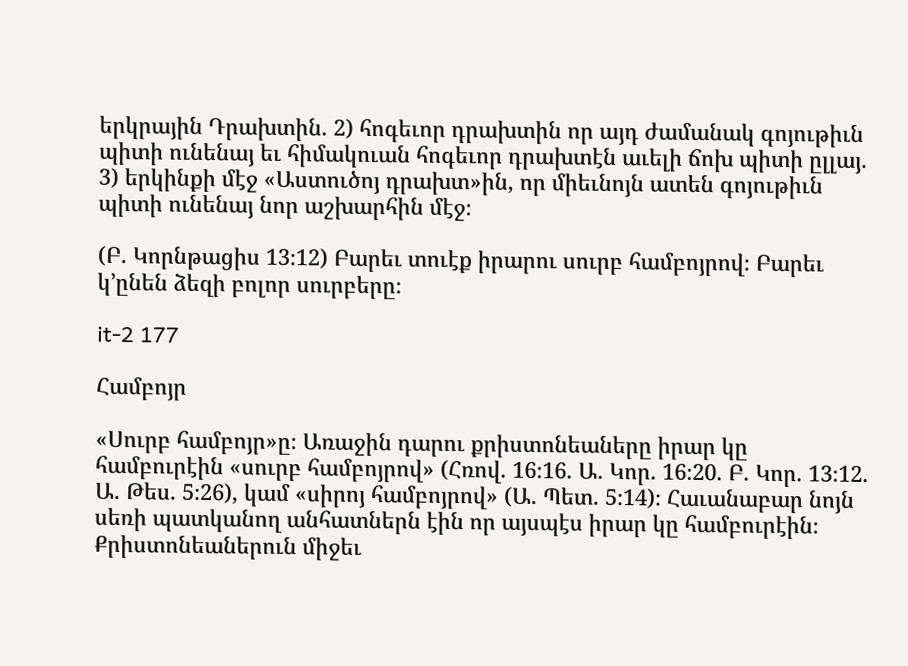երկրային Դրախտին. 2) հոգեւոր դրախտին որ այդ ժամանակ գոյութիւն պիտի ունենայ եւ հիմակուան հոգեւոր դրախտէն աւելի ճոխ պիտի ըլլայ. 3) երկինքի մէջ «Աստուծոյ դրախտ»ին, որ միեւնոյն ատեն գոյութիւն պիտի ունենայ նոր աշխարհին մէջ։

(Բ. Կորնթացիս 13։12) Բարեւ տուէք իրարու սուրբ համբոյրով։ Բարեւ կ’ընեն ձեզի բոլոր սուրբերը։

it-2 177

Համբոյր

«Սուրբ համբոյր»ը։ Առաջին դարու քրիստոնեաները իրար կը համբուրէին «սուրբ համբոյրով» (Հռով. 16։16. Ա. Կոր. 16։20. Բ. Կոր. 13։12. Ա. Թես. 5։26), կամ «սիրոյ համբոյրով» (Ա. Պետ. 5։14)։ Հաւանաբար նոյն սեռի պատկանող անհատներն էին որ այսպէս իրար կը համբուրէին։ Քրիստոնեաներուն միջեւ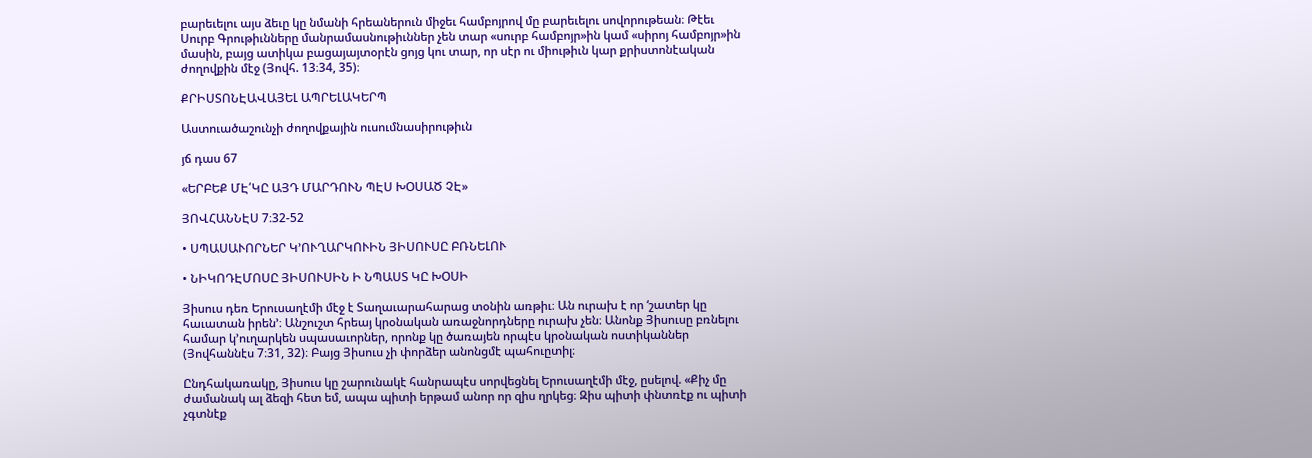բարեւելու այս ձեւը կը նմանի հրեաներուն միջեւ համբոյրով մը բարեւելու սովորութեան։ Թէեւ Սուրբ Գրութիւնները մանրամասնութիւններ չեն տար «սուրբ համբոյր»ին կամ «սիրոյ համբոյր»ին մասին, բայց ատիկա բացայայտօրէն ցոյց կու տար, որ սէր ու միութիւն կար քրիստոնէական ժողովքին մէջ (Յովհ. 13։34, 35)։

ՔՐԻՍՏՈՆԷԱՎԱՅԵԼ ԱՊՐԵԼԱԿԵՐՊ

Աստուածաշունչի ժողովքային ուսումնասիրութիւն

յճ դաս 67

«ԵՐԲԵՔ ՄԷ՛ԿԸ ԱՅԴ ՄԱՐԴՈՒՆ ՊԷՍ ԽՕՍԱԾ ՉԷ»

ՅՈՎՀԱՆՆԷՍ 7։32-52

• ՍՊԱՍԱՒՈՐՆԵՐ Կ’ՈՒՂԱՐԿՈՒԻՆ ՅԻՍՈՒՍԸ ԲՌՆԵԼՈՒ

• ՆԻԿՈԴԷՄՈՍԸ ՅԻՍՈՒՍԻՆ Ի ՆՊԱՍՏ ԿԸ ԽՕՍԻ

Յիսուս դեռ Երուսաղէմի մէջ է Տաղաւարահարաց տօնին առթիւ։ Ան ուրախ է որ ‘շատեր կը հաւատան իրեն’։ Անշուշտ հրեայ կրօնական առաջնորդները ուրախ չեն։ Անոնք Յիսուսը բռնելու համար կ’ուղարկեն սպասաւորներ, որոնք կը ծառայեն որպէս կրօնական ոստիկաններ (Յովհաննէս 7։31, 32)։ Բայց Յիսուս չի փորձեր անոնցմէ պահուըտիլ։

Ընդհակառակը, Յիսուս կը շարունակէ հանրապէս սորվեցնել Երուսաղէմի մէջ, ըսելով. «Քիչ մը ժամանակ ալ ձեզի հետ եմ, ապա պիտի երթամ անոր որ զիս ղրկեց։ Զիս պիտի փնտռէք ու պիտի չգտնէք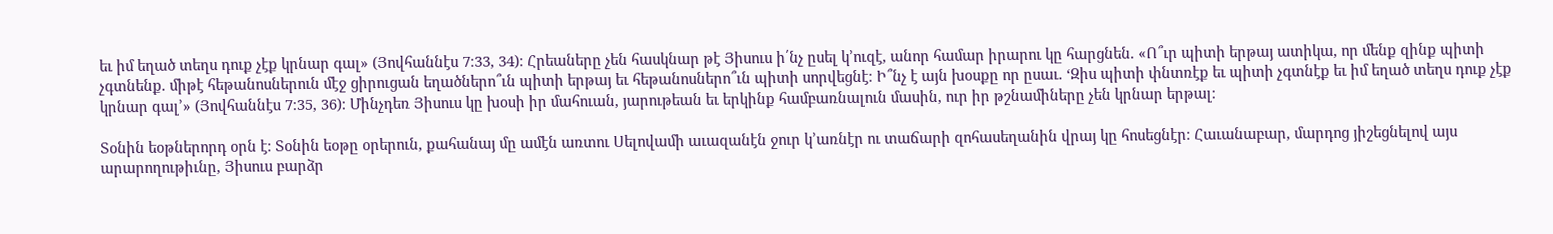եւ իմ եղած տեղս դուք չէք կրնար գալ» (Յովհաննէս 7։33, 34)։ Հրեաները չեն հասկնար թէ Յիսուս ի՛նչ ըսել կ’ուզէ, անոր համար իրարու կը հարցնեն. «Ո՞ւր պիտի երթայ ատիկա, որ մենք զինք պիտի չգտնենք. միթէ հեթանոսներուն մէջ ցիրուցան եղածներո՞ւն պիտի երթայ եւ հեթանոսներո՞ւն պիտի սորվեցնէ։ Ի՞նչ է այն խօսքը որ ըսաւ. ‘Զիս պիտի փնտռէք եւ պիտի չգտնէք եւ իմ եղած տեղս դուք չէք կրնար գալ’» (Յովհաննէս 7։35, 36)։ Մինչդեռ Յիսուս կը խօսի իր մահուան, յարութեան եւ երկինք համբառնալուն մասին, ուր իր թշնամիները չեն կրնար երթալ։

Տօնին եօթներորդ օրն է։ Տօնին եօթը օրերուն, քահանայ մը ամէն առտու Սելովամի աւազանէն ջուր կ’առնէր ու տաճարի զոհասեղանին վրայ կը հոսեցնէր։ Հաւանաբար, մարդոց յիշեցնելով այս արարողութիւնը, Յիսուս բարձր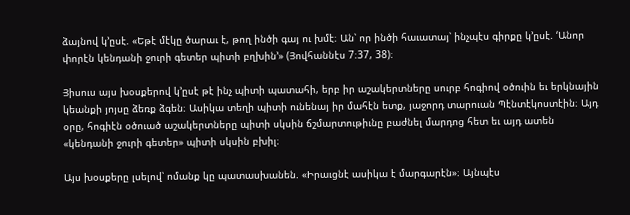ձայնով կ’ըսէ. «Եթէ մէկը ծարաւ է, թող ինծի գայ ու խմէ։ Ան՝ որ ինծի հաւատայ՝ ինչպէս գիրքը կ’ըսէ. ‘Անոր փորէն կենդանի ջուրի գետեր պիտի բղխին’» (Յովհաննէս 7։37, 38)։

Յիսուս այս խօսքերով կ’ըսէ թէ ինչ պիտի պատահի, երբ իր աշակերտները սուրբ հոգիով օծուին եւ երկնային կեանքի յոյսը ձեռք ձգեն։ Ասիկա տեղի պիտի ունենայ իր մահէն ետք, յաջորդ տարուան Պէնտէկոստէին։ Այդ օրը, հոգիէն օծուած աշակերտները պիտի սկսին ճշմարտութիւնը բաժնել մարդոց հետ եւ այդ ատեն «կենդանի ջուրի գետեր» պիտի սկսին բխիլ։

Այս խօսքերը լսելով՝ ոմանք կը պատասխանեն. «Իրաւցնէ ասիկա է մարգարէն»։ Այնպէս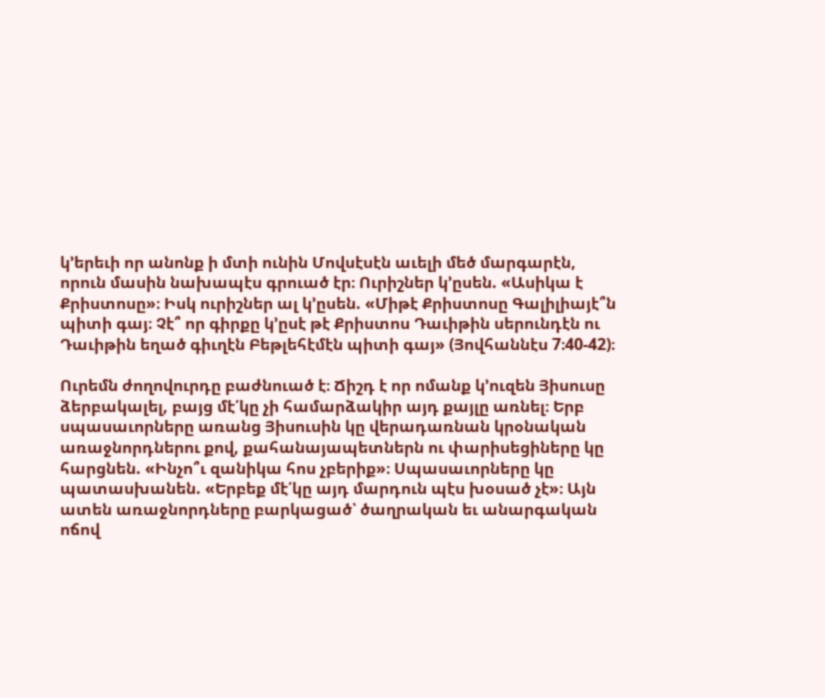կ’երեւի որ անոնք ի մտի ունին Մովսէսէն աւելի մեծ մարգարէն, որուն մասին նախապէս գրուած էր։ Ուրիշներ կ’ըսեն. «Ասիկա է Քրիստոսը»։ Իսկ ուրիշներ ալ կ’ըսեն. «Միթէ Քրիստոսը Գալիլիայէ՞ն պիտի գայ։ Չէ՞ որ գիրքը կ’ըսէ թէ Քրիստոս Դաւիթին սերունդէն ու Դաւիթին եղած գիւղէն Բեթլեհէմէն պիտի գայ» (Յովհաննէս 7։40-42)։

Ուրեմն ժողովուրդը բաժնուած է։ Ճիշդ է որ ոմանք կ’ուզեն Յիսուսը ձերբակալել, բայց մէ՛կը չի համարձակիր այդ քայլը առնել։ Երբ սպասաւորները առանց Յիսուսին կը վերադառնան կրօնական առաջնորդներու քով, քահանայապետներն ու փարիսեցիները կը հարցնեն. «Ինչո՞ւ զանիկա հոս չբերիք»։ Սպասաւորները կը պատասխանեն. «Երբեք մէ՛կը այդ մարդուն պէս խօսած չէ»։ Այն ատեն առաջնորդները բարկացած՝ ծաղրական եւ անարգական ոճով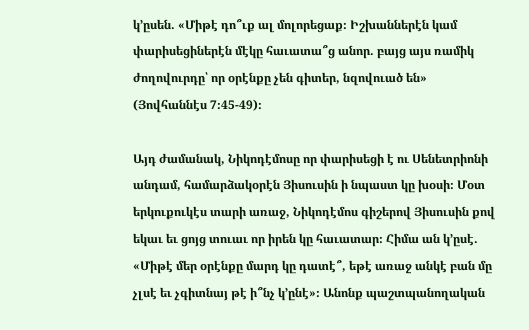կ’ըսեն. «Միթէ դո՞ւք ալ մոլորեցաք։ Իշխաններէն կամ փարիսեցիներէն մէկը հաւատա՞ց անոր. բայց այս ռամիկ ժողովուրդը՝ որ օրէնքը չեն գիտեր, նզովուած են» (Յովհաննէս 7։45-49)։

Այդ ժամանակ, Նիկոդէմոսը որ փարիսեցի է ու Սենետրիոնի անդամ, համարձակօրէն Յիսուսին ի նպաստ կը խօսի։ Մօտ երկուքուկէս տարի առաջ, Նիկոդէմոս գիշերով Յիսուսին քով եկաւ եւ ցոյց տուաւ որ իրեն կը հաւատար։ Հիմա ան կ’ըսէ. «Միթէ մեր օրէնքը մարդ կը դատէ՞, եթէ առաջ անկէ բան մը չլսէ եւ չգիտնայ թէ ի՞նչ կ’ընէ»։ Անոնք պաշտպանողական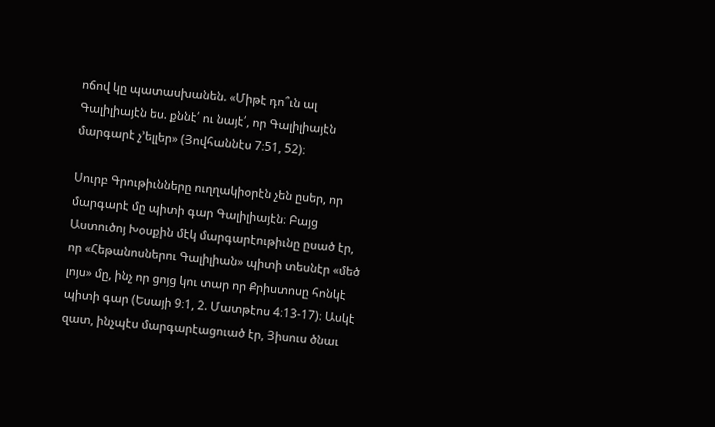ոճով կը պատասխանեն. «Միթէ դո՞ւն ալ Գալիլիայէն ես. քննէ՛ ու նայէ՛, որ Գալիլիայէն մարգարէ չ’ելլեր» (Յովհաննէս 7։51, 52)։

Սուրբ Գրութիւնները ուղղակիօրէն չեն ըսեր, որ մարգարէ մը պիտի գար Գալիլիայէն։ Բայց Աստուծոյ Խօսքին մէկ մարգարէութիւնը ըսած էր, որ «Հեթանոսներու Գալիլիան» պիտի տեսնէր «մեծ լոյս» մը, ինչ որ ցոյց կու տար որ Քրիստոսը հոնկէ պիտի գար (Եսայի 9։1, 2. Մատթէոս 4։13-17)։ Ասկէ զատ, ինչպէս մարգարէացուած էր, Յիսուս ծնաւ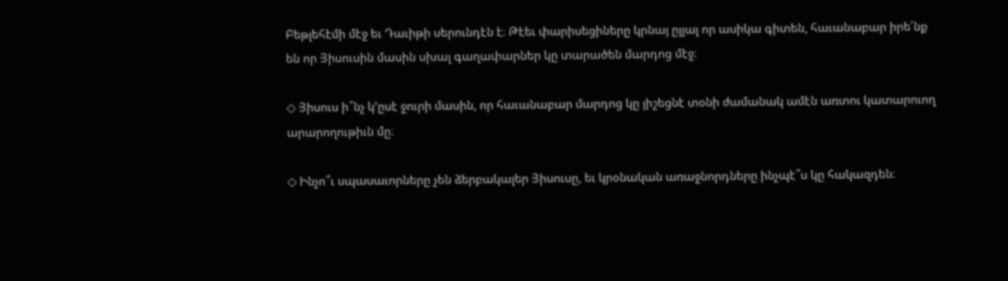Բեթլեհէմի մէջ եւ Դաւիթի սերունդէն է։ Թէեւ փարիսեցիները կրնայ ըլլալ որ ասիկա գիտեն, հաւանաբար իրե՛նք են որ Յիսուսին մասին սխալ գաղափարներ կը տարածեն մարդոց մէջ։

◇ Յիսուս ի՞նչ կ’ըսէ ջուրի մասին, որ հաւանաբար մարդոց կը յիշեցնէ տօնի ժամանակ ամէն առտու կատարուող արարողութիւն մը։

◇ Ինչո՞ւ սպասաւորները չեն ձերբակալեր Յիսուսը, եւ կրօնական առաջնորդները ինչպէ՞ս կը հակազդեն։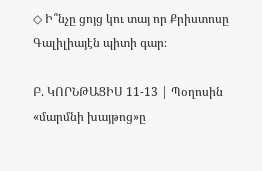◇ Ի՞նչը ցոյց կու տայ որ Քրիստոսը Գալիլիայէն պիտի գար։

Բ. ԿՈՐՆԹԱՑԻՍ 11-13 | Պօղոսին «մարմնի խայթոց»ը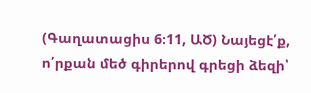(Գաղատացիս 6։11, ԱԾ) Նայեցէ՛ք, ո՛րքան մեծ գիրերով գրեցի ձեզի՝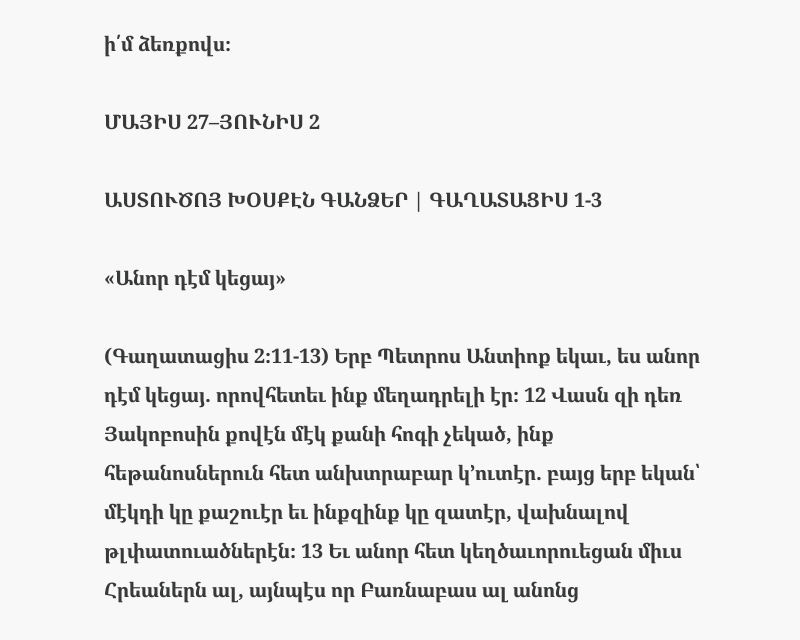ի՛մ ձեռքովս։

ՄԱՅԻՍ 27–ՅՈՒՆԻՍ 2

ԱՍՏՈՒԾՈՅ ԽՕՍՔԷՆ ԳԱՆՁԵՐ | ԳԱՂԱՏԱՑԻՍ 1-3

«Անոր դէմ կեցայ»

(Գաղատացիս 2։11-13) Երբ Պետրոս Անտիոք եկաւ, ես անոր դէմ կեցայ. որովհետեւ ինք մեղադրելի էր։ 12 Վասն զի դեռ Յակոբոսին քովէն մէկ քանի հոգի չեկած, ինք հեթանոսներուն հետ անխտրաբար կ’ուտէր. բայց երբ եկան՝ մէկդի կը քաշուէր եւ ինքզինք կը զատէր, վախնալով թլփատուածներէն։ 13 Եւ անոր հետ կեղծաւորուեցան միւս Հրեաներն ալ, այնպէս որ Բառնաբաս ալ անոնց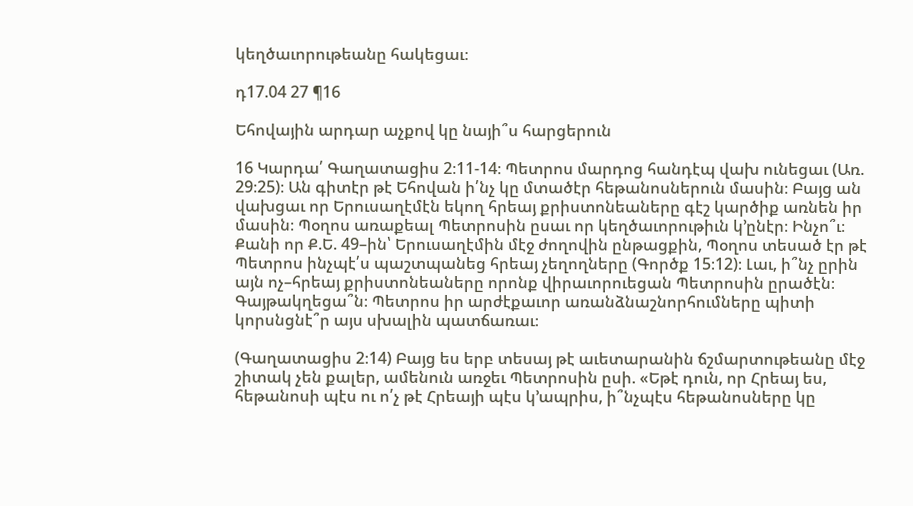կեղծաւորութեանը հակեցաւ։

դ17.04 27 ¶16

Եհովային արդար աչքով կը նայի՞ս հարցերուն

16 Կարդա՛ Գաղատացիս 2։11-14։ Պետրոս մարդոց հանդէպ վախ ունեցաւ (Առ. 29։25)։ Ան գիտէր թէ Եհովան ի՛նչ կը մտածէր հեթանոսներուն մասին։ Բայց ան վախցաւ որ Երուսաղէմէն եկող հրեայ քրիստոնեաները գէշ կարծիք առնեն իր մասին։ Պօղոս առաքեալ Պետրոսին ըսաւ որ կեղծաւորութիւն կ’ընէր։ Ինչո՞ւ։ Քանի որ Ք.Ե. 49–ին՝ Երուսաղէմին մէջ ժողովին ընթացքին, Պօղոս տեսած էր թէ Պետրոս ինչպէ՛ս պաշտպանեց հրեայ չեղողները (Գործք 15։12)։ Լաւ, ի՞նչ ըրին այն ոչ–հրեայ քրիստոնեաները որոնք վիրաւորուեցան Պետրոսին ըրածէն։ Գայթակղեցա՞ն։ Պետրոս իր արժէքաւոր առանձնաշնորհումները պիտի կորսնցնէ՞ր այս սխալին պատճառաւ։

(Գաղատացիս 2։14) Բայց ես երբ տեսայ թէ աւետարանին ճշմարտութեանը մէջ շիտակ չեն քալեր, ամենուն առջեւ Պետրոսին ըսի. «Եթէ դուն, որ Հրեայ ես, հեթանոսի պէս ու ո՛չ թէ Հրեայի պէս կ’ապրիս, ի՞նչպէս հեթանոսները կը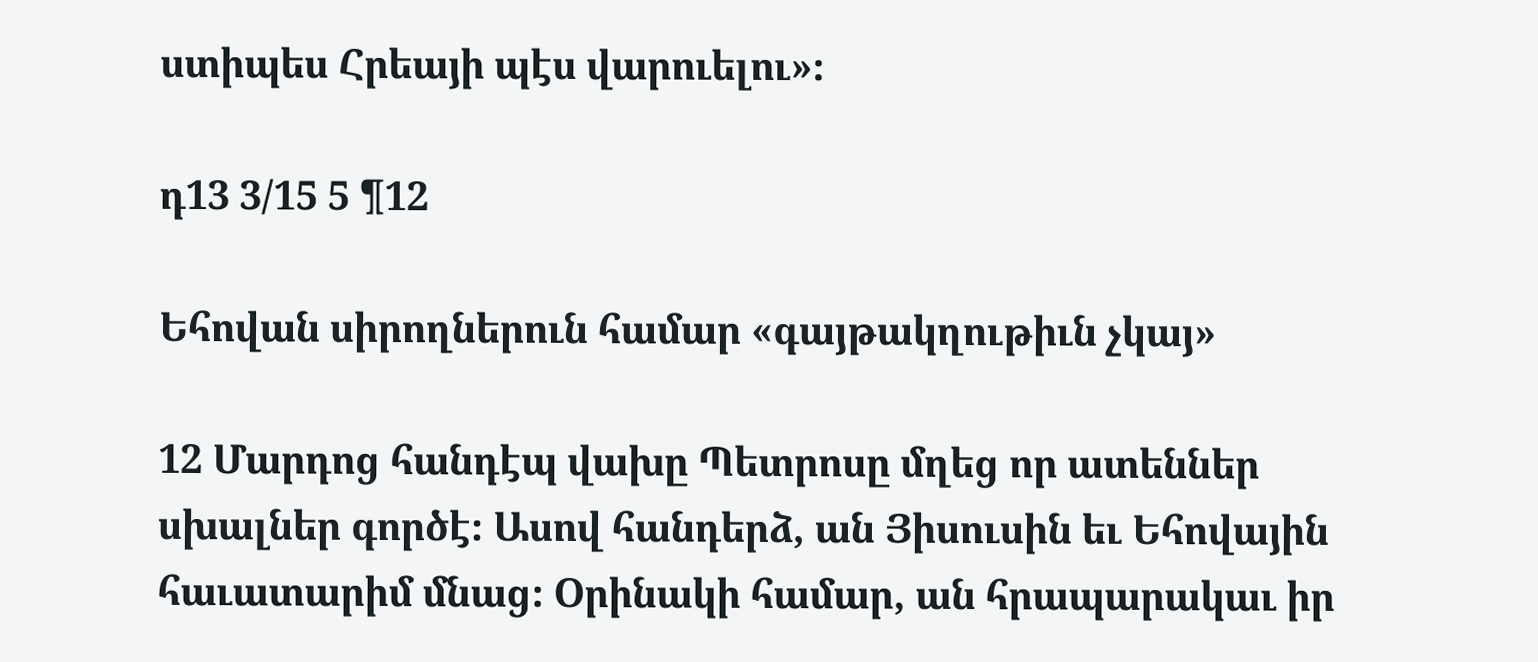ստիպես Հրեայի պէս վարուելու»։

դ13 3/15 5 ¶12

Եհովան սիրողներուն համար «գայթակղութիւն չկայ»

12 Մարդոց հանդէպ վախը Պետրոսը մղեց որ ատեններ սխալներ գործէ։ Ասով հանդերձ, ան Յիսուսին եւ Եհովային հաւատարիմ մնաց։ Օրինակի համար, ան հրապարակաւ իր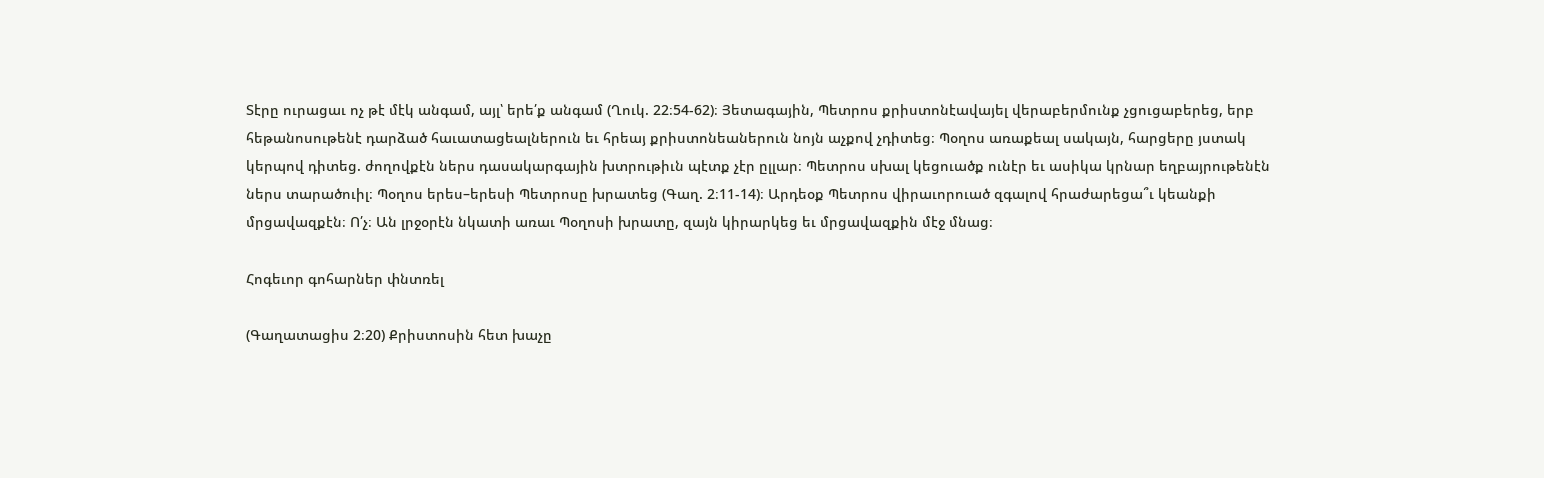Տէրը ուրացաւ ոչ թէ մէկ անգամ, այլ՝ երե՛ք անգամ (Ղուկ. 22։54-62)։ Յետագային, Պետրոս քրիստոնէավայել վերաբերմունք չցուցաբերեց, երբ հեթանոսութենէ դարձած հաւատացեալներուն եւ հրեայ քրիստոնեաներուն նոյն աչքով չդիտեց։ Պօղոս առաքեալ սակայն, հարցերը յստակ կերպով դիտեց. ժողովքէն ներս դասակարգային խտրութիւն պէտք չէր ըլլար։ Պետրոս սխալ կեցուածք ունէր եւ ասիկա կրնար եղբայրութենէն ներս տարածուիլ։ Պօղոս երես–երեսի Պետրոսը խրատեց (Գաղ. 2։11-14)։ Արդեօք Պետրոս վիրաւորուած զգալով հրաժարեցա՞ւ կեանքի մրցավազքէն։ Ո՛չ։ Ան լրջօրէն նկատի առաւ Պօղոսի խրատը, զայն կիրարկեց եւ մրցավազքին մէջ մնաց։

Հոգեւոր գոհարներ փնտռել

(Գաղատացիս 2։20) Քրիստոսին հետ խաչը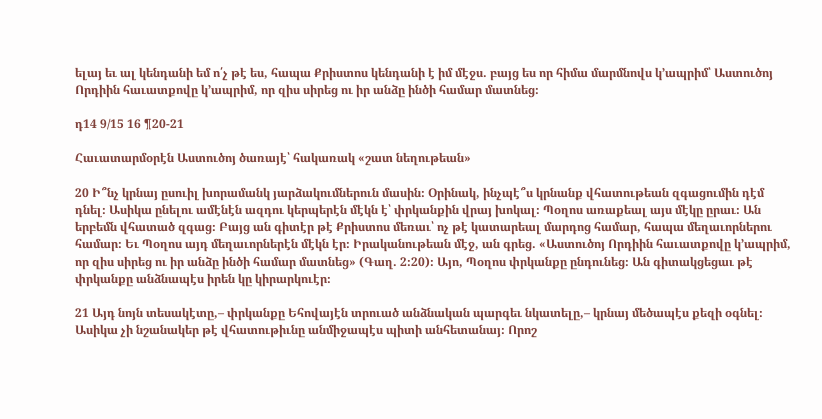ելայ եւ ալ կենդանի եմ ո՛չ թէ ես, հապա Քրիստոս կենդանի է իմ մէջս. բայց ես որ հիմա մարմնովս կ’ապրիմ՝ Աստուծոյ Որդիին հաւատքովը կ’ապրիմ, որ զիս սիրեց ու իր անձը ինծի համար մատնեց։

դ14 9/15 16 ¶20-21

Հաւատարմօրէն Աստուծոյ ծառայէ՝ հակառակ «շատ նեղութեան»

20 Ի՞նչ կրնայ ըսուիլ խորամանկ յարձակումներուն մասին։ Օրինակ, ինչպէ՞ս կրնանք վհատութեան զգացումին դէմ դնել։ Ասիկա ընելու ամէնէն ազդու կերպերէն մէկն է՝ փրկանքին վրայ խոկալ։ Պօղոս առաքեալ այս մէկը ըրաւ։ Ան երբեմն վհատած զգաց։ Բայց ան գիտէր թէ Քրիստոս մեռաւ՝ ոչ թէ կատարեալ մարդոց համար, հապա մեղաւորներու համար։ Եւ Պօղոս այդ մեղաւորներէն մէկն էր։ Իրականութեան մէջ, ան գրեց. «Աստուծոյ Որդիին հաւատքովը կ’ապրիմ, որ զիս սիրեց ու իր անձը ինծի համար մատնեց» (Գաղ. 2։20)։ Այո, Պօղոս փրկանքը ընդունեց։ Ան գիտակցեցաւ թէ փրկանքը անձնապէս իրեն կը կիրարկուէր։

21 Այդ նոյն տեսակէտը,– փրկանքը Եհովայէն տրուած անձնական պարգեւ նկատելը,– կրնայ մեծապէս քեզի օգնել։ Ասիկա չի նշանակեր թէ վհատութիւնը անմիջապէս պիտի անհետանայ։ Որոշ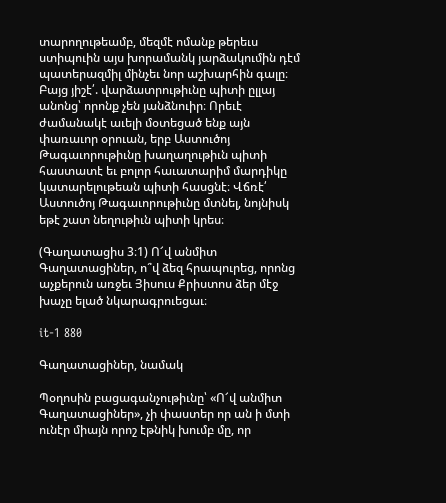տարողութեամբ, մեզմէ ոմանք թերեւս ստիպուին այս խորամանկ յարձակումին դէմ պատերազմիլ մինչեւ նոր աշխարհին գալը։ Բայց յիշէ՛. վարձատրութիւնը պիտի ըլլայ անոնց՝ որոնք չեն յանձնուիր։ Որեւէ ժամանակէ աւելի մօտեցած ենք այն փառաւոր օրուան, երբ Աստուծոյ Թագաւորութիւնը խաղաղութիւն պիտի հաստատէ եւ բոլոր հաւատարիմ մարդիկը կատարելութեան պիտի հասցնէ։ Վճռէ՛ Աստուծոյ Թագաւորութիւնը մտնել, նոյնիսկ եթէ շատ նեղութիւն պիտի կրես։

(Գաղատացիս 3։1) Ո՜վ անմիտ Գաղատացիներ, ո՞վ ձեզ հրապուրեց, որոնց աչքերուն առջեւ Յիսուս Քրիստոս ձեր մէջ խաչը ելած նկարագրուեցաւ։

it-1 880

Գաղատացիներ, նամակ

Պօղոսին բացագանչութիւնը՝ «Ո՜վ անմիտ Գաղատացիներ», չի փաստեր որ ան ի մտի ունէր միայն որոշ էթնիկ խումբ մը, որ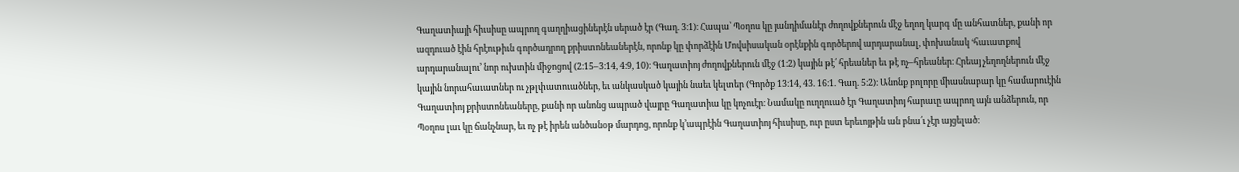Գաղատիայի հիւսիսը ապրող գաղղիացիներէն սերած էր (Գաղ. 3։1)։ Հապա՝ Պօղոս կը յանդիմանէր ժողովքներուն մէջ եղող կարգ մը անհատներ, քանի որ ազդուած էին հրէութիւն գործադրող քրիստոնեաներէն, որոնք կը փորձէին Մովսիսական օրէնքին գործերով արդարանալ, փոխանակ ‘հաւատքով արդարանալու’ նոր ուխտին միջոցով (2։15–3։14, 4։9, 10)։ Գաղատիոյ ժողովքներուն մէջ (1։2) կային թէ՛ հրեաներ եւ թէ ոչ–հրեաներ։ Հրեայ չեղողներուն մէջ կային նորահաւատներ ու չթլփատուածներ, եւ անկասկած կային նաեւ կելտեր (Գործք 13։14, 43. 16։1. Գաղ. 5։2)։ Անոնք բոլորը միասնաբար կը համարուէին Գաղատիոյ քրիստոնեաները, քանի որ անոնց ապրած վայրը Գաղատիա կը կոչուէր։ Նամակը ուղղուած էր Գաղատիոյ հարաւը ապրող այն անձերուն, որ Պօղոս լաւ կը ճանչնար, եւ ոչ թէ իրեն անծանօթ մարդոց, որոնք կ’ապրէին Գաղատիոյ հիւսիսը, ուր ըստ երեւոյթին ան բնա՛ւ չէր այցելած։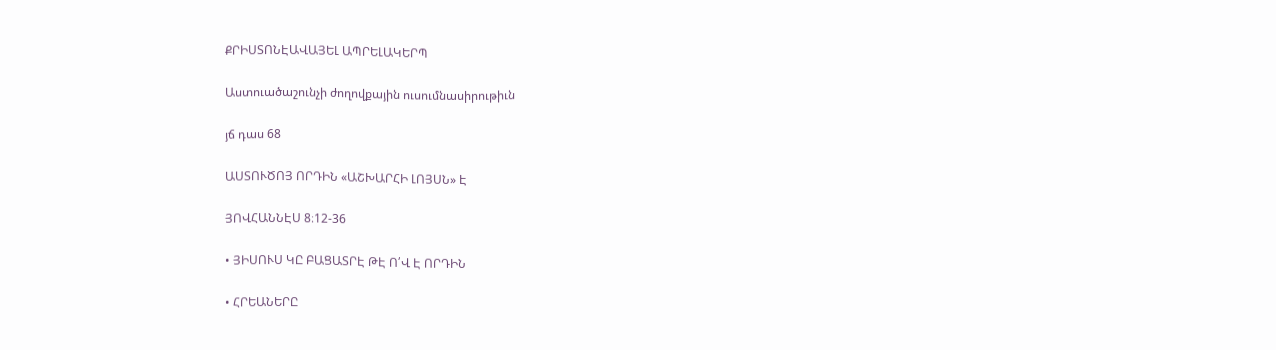ՔՐԻՍՏՈՆԷԱՎԱՅԵԼ ԱՊՐԵԼԱԿԵՐՊ

Աստուածաշունչի ժողովքային ուսումնասիրութիւն

յճ դաս 68

ԱՍՏՈՒԾՈՅ ՈՐԴԻՆ «ԱՇԽԱՐՀԻ ԼՈՅՍՆ» Է

ՅՈՎՀԱՆՆԷՍ 8։12-36

• ՅԻՍՈՒՍ ԿԸ ԲԱՑԱՏՐԷ ԹԷ Ո՛Վ Է ՈՐԴԻՆ

• ՀՐԵԱՆԵՐԸ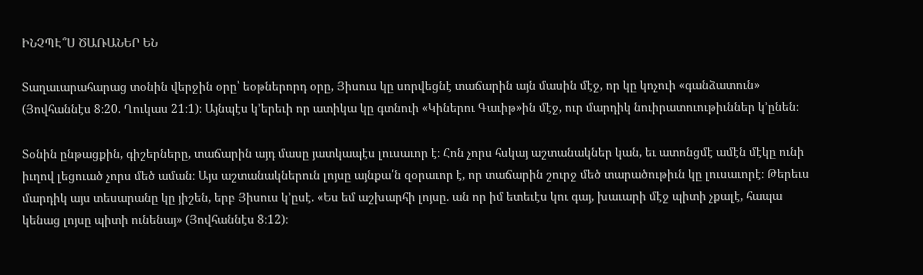ԻՆՉՊԷ՞Ս ԾԱՌԱՆԵՐ ԵՆ

Տաղաւարահարաց տօնին վերջին օրը՝ եօթներորդ օրը, Յիսուս կը սորվեցնէ տաճարին այն մասին մէջ, որ կը կոչուի «գանձատուն» (Յովհաննէս 8։20. Ղուկաս 21։1)։ Այնպէս կ’երեւի որ ատիկա կը գտնուի «Կիներու Գաւիթ»ին մէջ, ուր մարդիկ նուիրատուութիւններ կ’ընեն։

Տօնին ընթացքին, գիշերները, տաճարին այդ մասը յատկապէս լուսաւոր է։ Հոն չորս հսկայ աշտանակներ կան, եւ ատոնցմէ ամէն մէկը ունի իւղով լեցուած չորս մեծ աման։ Այս աշտանակներուն լոյսը այնքա՛ն զօրաւոր է, որ տաճարին շուրջ մեծ տարածութիւն կը լուսաւորէ։ Թերեւս մարդիկ այս տեսարանը կը յիշեն, երբ Յիսուս կ’ըսէ. «Ես եմ աշխարհի լոյսը. ան որ իմ ետեւէս կու գայ, խաւարի մէջ պիտի չքալէ, հապա կենաց լոյսը պիտի ունենայ» (Յովհաննէս 8։12)։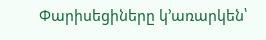Փարիսեցիները կ’առարկեն՝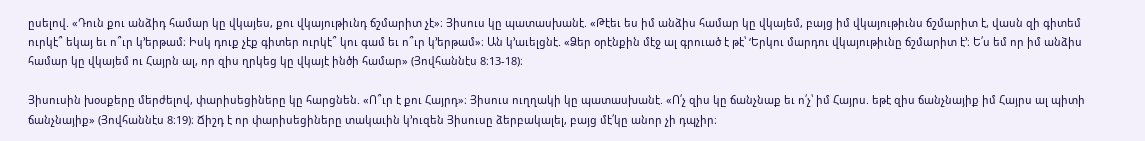ըսելով. «Դուն քու անձիդ համար կը վկայես, քու վկայութիւնդ ճշմարիտ չէ»։ Յիսուս կը պատասխանէ. «Թէեւ ես իմ անձիս համար կը վկայեմ, բայց իմ վկայութիւնս ճշմարիտ է, վասն զի գիտեմ ուրկէ՞ եկայ եւ ո՞ւր կ’երթամ։ Իսկ դուք չէք գիտեր ուրկէ՞ կու գամ եւ ո՞ւր կ’երթամ»։ Ան կ’աւելցնէ. «Ձեր օրէնքին մէջ ալ գրուած է թէ՝ ‘Երկու մարդու վկայութիւնը ճշմարիտ է’։ Ե՛ս եմ որ իմ անձիս համար կը վկայեմ ու Հայրն ալ, որ զիս ղրկեց կը վկայէ ինծի համար» (Յովհաննէս 8։13-18)։

Յիսուսին խօսքերը մերժելով, փարիսեցիները կը հարցնեն. «Ո՞ւր է քու Հայրդ»։ Յիսուս ուղղակի կը պատասխանէ. «Ո՛չ զիս կը ճանչնաք եւ ո՛չ՝ իմ Հայրս. եթէ զիս ճանչնայիք իմ Հայրս ալ պիտի ճանչնայիք» (Յովհաննէս 8։19)։ Ճիշդ է որ փարիսեցիները տակաւին կ’ուզեն Յիսուսը ձերբակալել, բայց մէ՛կը անոր չի դպչիր։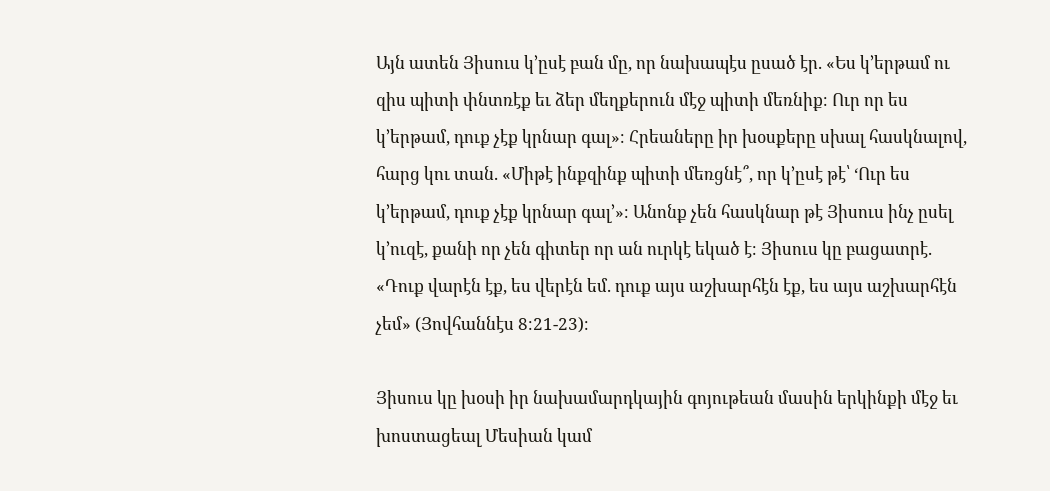Այն ատեն Յիսուս կ’ըսէ բան մը, որ նախապէս ըսած էր. «Ես կ’երթամ ու զիս պիտի փնտռէք եւ ձեր մեղքերուն մէջ պիտի մեռնիք։ Ուր որ ես կ’երթամ, դուք չէք կրնար գալ»։ Հրեաները իր խօսքերը սխալ հասկնալով, հարց կու տան. «Միթէ ինքզինք պիտի մեռցնէ՞, որ կ’ըսէ թէ՝ ‘Ուր ես կ’երթամ, դուք չէք կրնար գալ’»։ Անոնք չեն հասկնար թէ Յիսուս ինչ ըսել կ’ուզէ, քանի որ չեն գիտեր որ ան ուրկէ եկած է։ Յիսուս կը բացատրէ. «Դուք վարէն էք, ես վերէն եմ. դուք այս աշխարհէն էք, ես այս աշխարհէն չեմ» (Յովհաննէս 8։21-23)։

Յիսուս կը խօսի իր նախամարդկային գոյութեան մասին երկինքի մէջ եւ խոստացեալ Մեսիան կամ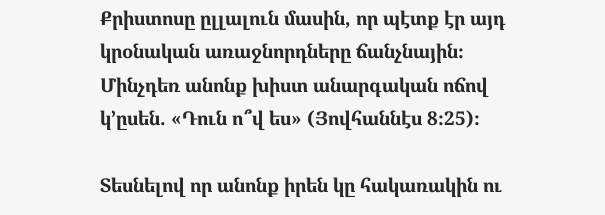Քրիստոսը ըլլալուն մասին, որ պէտք էր այդ կրօնական առաջնորդները ճանչնային։ Մինչդեռ անոնք խիստ անարգական ոճով կ’ըսեն. «Դուն ո՞վ ես» (Յովհաննէս 8։25)։

Տեսնելով որ անոնք իրեն կը հակառակին ու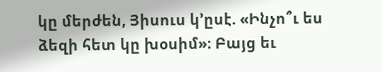կը մերժեն, Յիսուս կ’ըսէ. «Ինչո՞ւ ես ձեզի հետ կը խօսիմ»։ Բայց եւ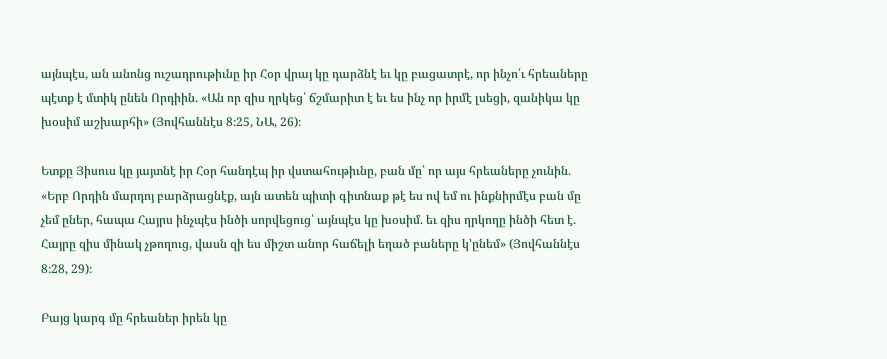այնպէս, ան անոնց ուշադրութիւնը իր Հօր վրայ կը դարձնէ եւ կը բացատրէ, որ ինչո՛ւ հրեաները պէտք է մտիկ ընեն Որդիին. «Ան որ զիս ղրկեց՝ ճշմարիտ է եւ ես ինչ որ իրմէ լսեցի, զանիկա կը խօսիմ աշխարհի» (Յովհաննէս 8։25, ՆԱ, 26)։

Ետքը Յիսուս կը յայտնէ իր Հօր հանդէպ իր վստահութիւնը, բան մը՝ որ այս հրեաները չունին. «Երբ Որդին մարդոյ բարձրացնէք, այն ատեն պիտի գիտնաք թէ ես ով եմ ու ինքնիրմէս բան մը չեմ ըներ, հապա Հայրս ինչպէս ինծի սորվեցուց՝ այնպէս կը խօսիմ. եւ զիս ղրկողը ինծի հետ է. Հայրը զիս մինակ չթողուց, վասն զի ես միշտ անոր հաճելի եղած բաները կ’ընեմ» (Յովհաննէս 8։28, 29)։

Բայց կարգ մը հրեաներ իրեն կը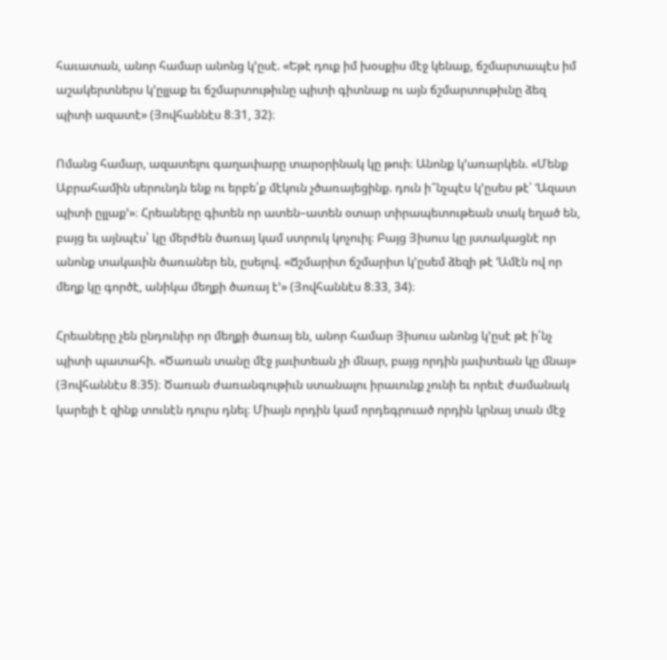հաւատան, անոր համար անոնց կ’ըսէ. «Եթէ դուք իմ խօսքիս մէջ կենաք, ճշմարտապէս իմ աշակերտներս կ’ըլլաք եւ ճշմարտութիւնը պիտի գիտնաք ու այն ճշմարտութիւնը ձեզ պիտի ազատէ» (Յովհաննէս 8։31, 32)։

Ոմանց համար, ազատելու գաղափարը տարօրինակ կը թուի։ Անոնք կ’առարկեն. «Մենք Աբրահամին սերունդն ենք ու երբե՛ք մէկուն չծառայեցինք. դուն ի՞նչպէս կ’ըսես թէ՝ ‘Ազատ պիտի ըլլաք’»։ Հրեաները գիտեն որ ատեն–ատեն օտար տիրապետութեան տակ եղած են, բայց եւ այնպէս՝ կը մերժեն ծառայ կամ ստրուկ կոչուիլ։ Բայց Յիսուս կը յստակացնէ որ անոնք տակաւին ծառաներ են, ըսելով. «Ճշմարիտ ճշմարիտ կ’ըսեմ ձեզի թէ ‘Ամէն ով որ մեղք կը գործէ, անիկա մեղքի ծառայ է’» (Յովհաննէս 8։33, 34)։

Հրեաները չեն ընդունիր որ մեղքի ծառայ են, անոր համար Յիսուս անոնց կ’ըսէ թէ ի՛նչ պիտի պատահի. «Ծառան տանը մէջ յաւիտեան չի մնար, բայց որդին յաւիտեան կը մնայ» (Յովհաննէս 8։35)։ Ծառան ժառանգութիւն ստանալու իրաւունք չունի եւ որեւէ ժամանակ կարելի է զինք տունէն դուրս դնել։ Միայն որդին կամ որդեգրուած որդին կրնայ տան մէջ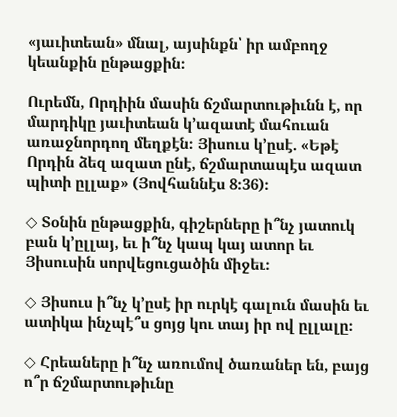«յաւիտեան» մնալ, այսինքն՝ իր ամբողջ կեանքին ընթացքին։

Ուրեմն, Որդիին մասին ճշմարտութիւնն է, որ մարդիկը յաւիտեան կ’ազատէ մահուան առաջնորդող մեղքէն։ Յիսուս կ’ըսէ. «Եթէ Որդին ձեզ ազատ ընէ, ճշմարտապէս ազատ պիտի ըլլաք» (Յովհաննէս 8։36)։

◇ Տօնին ընթացքին, գիշերները ի՞նչ յատուկ բան կ’ըլլայ, եւ ի՞նչ կապ կայ ատոր եւ Յիսուսին սորվեցուցածին միջեւ։

◇ Յիսուս ի՞նչ կ’ըսէ իր ուրկէ գալուն մասին եւ ատիկա ինչպէ՞ս ցոյց կու տայ իր ով ըլլալը։

◇ Հրեաները ի՞նչ առումով ծառաներ են, բայց ո՞ր ճշմարտութիւնը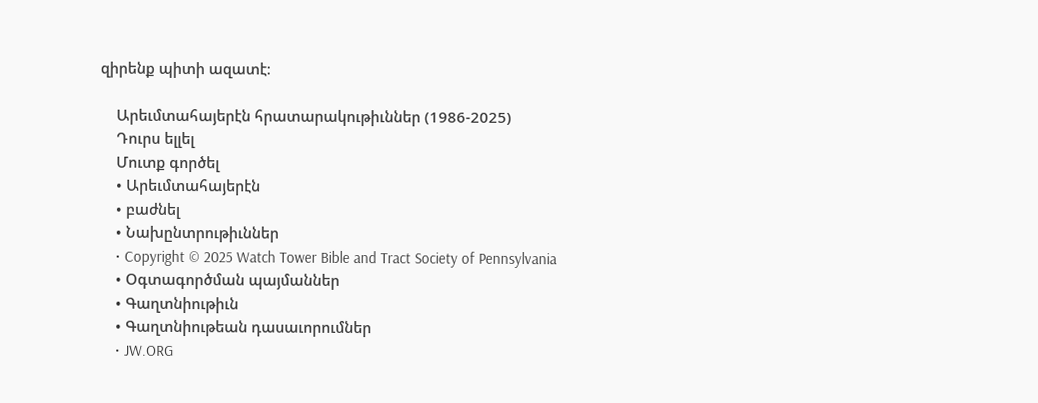զիրենք պիտի ազատէ։

    Արեւմտահայերէն հրատարակութիւններ (1986-2025)
    Դուրս ելլել
    Մուտք գործել
    • Արեւմտահայերէն
    • բաժնել
    • Նախընտրութիւններ
    • Copyright © 2025 Watch Tower Bible and Tract Society of Pennsylvania
    • Օգտագործման պայմաններ
    • Գաղտնիութիւն
    • Գաղտնիութեան դասաւորումներ
    • JW.ORG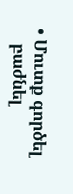• Մուտք գործել
    բաժնել